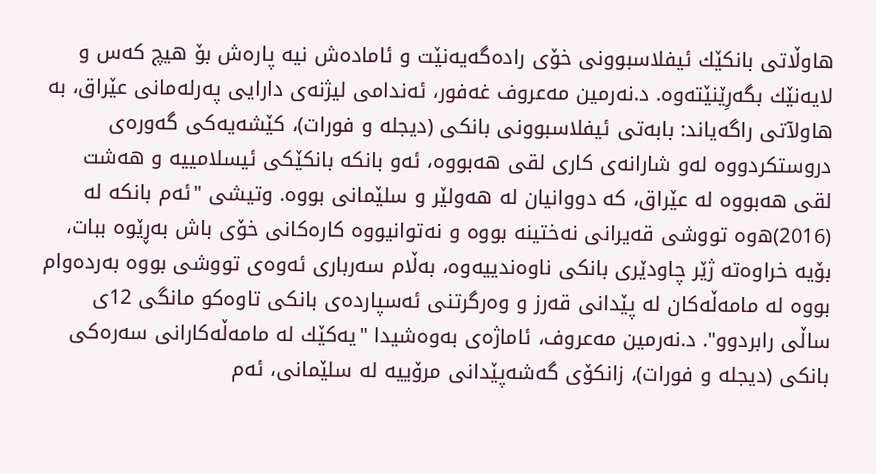هاوڵاتی بانكێك ئیفلاسبوونی خۆی راده‌گه‌یه‌نێت و ئاماده‌ش نیه‌ پاره‌ش بۆ هیچ كه‌س و لایه‌نێك بگه‌رِێنێته‌وه‌. د.نه‌رمین مه‌عروف غه‌فور، ئه‌ندامی‌ لیژنه‌ی‌ دارایی‌ په‌رله‌مانی‌ عێراق، بە هاولآتی راگه‌یاند: بابه‌تی‌ ئیفلاسبوونی‌ بانكی‌ (دیجله‌ و فورات)، كێشه‌یه‌كی‌ گه‌وره‌ی‌ دروستكردووه‌ له‌و شارانه‌ی‌ كاری‌ لقی‌ هه‌بووه‌، ئه‌و بانكه‌ بانكێكی‌ ئیسلامییه‌ و هه‌شت لقی‌ هه‌بووه‌ له‌ عێراق، كه‌ دووانیان له‌ هه‌ولێر و سلێمانی‌ بووه‌. وتیشی‌ "ئه‌م بانكه‌ له‌ (2016)ه‌وه‌ تووشی‌ قه‌یرانی‌ نه‌ختینه‌ بووه‌ و نه‌توانیووه‌ كاره‌كانی‌ خۆی‌ باش به‌ڕێوه‌ ببات، بۆیه‌ خراوه‌ته‌ ژێر چاودێری‌ بانكی‌ ناوه‌ندییه‌وه‌، به‌ڵام سه‌رباری‌ ئه‌وه‌ی‌ تووشی‌ بووه‌ به‌رده‌وام بووه‌ له‌ مامه‌ڵه‌كان له‌ پێدانی‌ قه‌رز و وه‌رگرتنی‌ ئه‌سپارده‌ی‌ بانكی‌ تاوه‌كو مانگی‌ 12ی‌ ساڵی‌ رابردوو". د.نه‌رمین مه‌عروف، ئاماژه‌ی‌ به‌وه‌شیدا "یه‌كێك له‌ مامه‌ڵه‌كارانی‌ سه‌ره‌كی‌ بانكی‌ (دیجله‌ و فورات)، زانكۆی‌ گه‌شه‌پێدانی‌ مرۆییه‌ له‌ سلێمانی‌، ئه‌م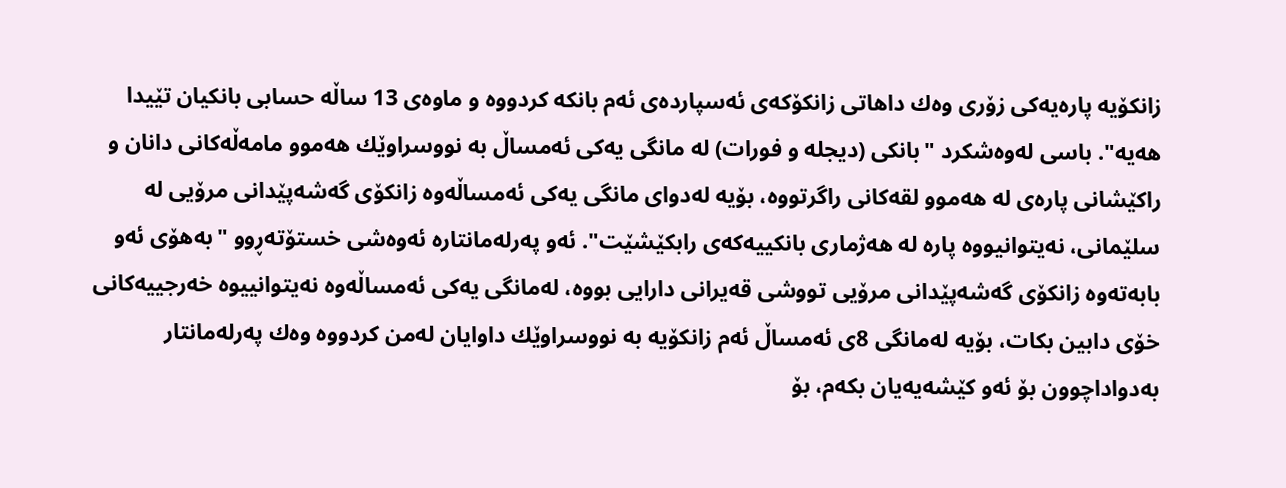زانكۆیه‌ پاره‌یه‌كی‌ زۆری‌ وه‌ك داهاتی‌ زانكۆكه‌ی‌ ئه‌سپارده‌ی‌ ئه‌م بانكه‌ كردووه‌ و ماوه‌ی‌ 13 ساڵه‌ حسابی‌ بانكیان تێیدا هه‌یه‌‌". باسی‌ له‌وه‌شكرد "بانكی‌ (دیجله‌ و فورات) له‌ مانگی‌ یه‌كی‌ ئه‌مساڵ به‌ نووسراوێك هه‌موو مامه‌ڵه‌كانی‌ دانان و راكێشانی‌ پاره‌ی‌ له‌ هه‌موو لقه‌كانی‌ راگرتووه‌، بۆیه‌ له‌دوای‌ مانگی‌ یه‌كی‌ ئه‌مساڵه‌وه‌ زانكۆی‌ گه‌شه‌پێدانی‌ مرۆیی‌ له‌ سلێمانی‌، نه‌یتوانیووه‌ پاره‌ له‌ هه‌ژماری‌ بانكییه‌كه‌ی‌ رابكێشێت". ئه‌و په‌رله‌مانتاره‌ ئه‌وه‌شی‌ خستۆته‌ڕوو "به‌هۆی‌ ئه‌و بابه‌ته‌وه‌ زانكۆی‌ گه‌شه‌پێدانی‌ مرۆیی‌ تووشی‌ قه‌یرانی‌ دارایی‌ بووه‌، له‌مانگی‌ یه‌كی‌ ئه‌مساڵه‌وه‌ نه‌یتوانییوه‌ خه‌رجییه‌كانی‌ خۆی‌ دابین بكات، بۆیه‌ له‌مانگی‌ 8ی‌ ئه‌مساڵ ئه‌م زانكۆیه‌ به‌ نووسراوێك داوایان له‌من كردووه‌ وه‌ك په‌رله‌مانتار به‌دواداچوون بۆ ئه‌و كێشه‌یه‌یان بكه‌م، بۆ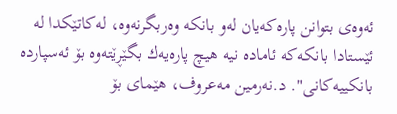ئه‌وه‌ی‌ بتوانن پاره‌كه‌یان له‌و بانكه‌ وه‌ربگرنه‌وه‌، له‌كاتێكدا له‌ ئێستادا بانكه‌كه‌ ئاماده‌ نیه‌ هیچ پاره‌یه‌ك بگێڕێته‌وه‌ بۆ ئه‌سپارده‌ بانكییه‌كانی‌". د.نه‌رمین مه‌عروف، هێمای‌ بۆ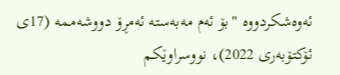ئه‌وه‌شكردووه‌ "بۆ ئه‌م مه‌به‌سته‌ ئه‌مڕۆ دووشه‌ممه‌ (17ی‌ ئۆكتۆبه‌ری‌ 2022)، نووسراوێكم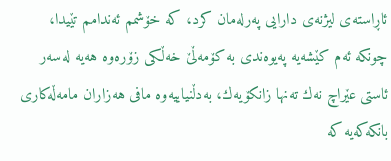ئاڕاسته‌ی‌ لیژنه‌ی‌ دارایی‌ په‌رله‌مان كرد، كه‌ خۆشمم ئه‌ندامم تێیدا، چونكه‌ ئه‌م كێشه‌یه‌ په‌یوه‌ندی‌ به‌ كۆمه‌ڵێ‌ خه‌ڵكی‌ زۆره‌وه‌ هه‌یه‌ له‌سه‌ر ئاستی‌ عێراچ نه‌ك ته‌نها زانكۆیه‌ك، به‌دڵنیاییه‌وه‌ مافی‌ هه‌زاران مامه‌ڵه‌كاری‌ بانكه‌كه‌یه‌ كه‌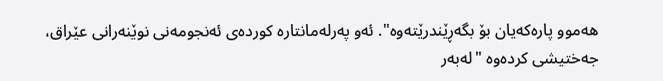هه‌موو پاره‌كه‌یان بۆ بگه‌ڕێندرێته‌وه‌". ئه‌و په‌رله‌مانتاره‌ كورده‌ی‌ ئه‌نجومه‌نی‌ نوێنه‌رانی‌ عێراق، جه‌ختیشی‌ كرده‌وه‌ "له‌به‌ر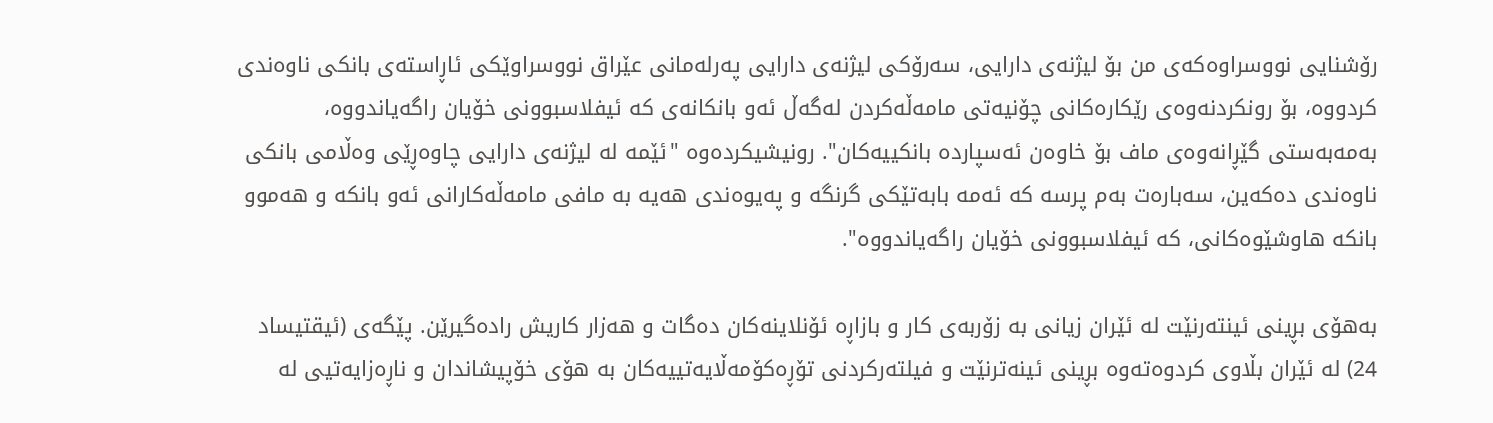رۆشنایی‌ نووسراوه‌كه‌ی‌ من بۆ لیژنه‌ی‌ دارایی‌، سه‌رۆكی‌ لیژنه‌ی‌ دارایی‌ په‌رله‌مانی‌ عێراق نووسراوێكی‌ ئاڕاسته‌ی‌ بانكی‌ ناوه‌ندی‌ كردووه‌، بۆ رونكردنه‌وه‌ی‌ رێكاره‌كانی‌ چۆنیه‌تی‌ مامه‌ڵه‌كردن له‌گه‌ڵ ئه‌و بانكانه‌ی‌ كه‌ ئیفلاسبوونی‌ خۆیان راگه‌یاندووه‌، به‌مه‌به‌ستی‌ گێڕانه‌وه‌ی‌ ماف بۆ خاوه‌ن ئه‌سپارده‌ بانكییه‌كان". رونیشیكرده‌وه‌ "ئێمه‌ له‌ لیژنه‌ی‌ دارایی‌ چاوه‌ڕێی‌ وه‌ڵامی‌ بانكی‌ ناوه‌ندی‌ ده‌كه‌ین، سه‌باره‌ت به‌م پرسه‌ كه‌ ئه‌مه‌ بابه‌تێكی‌ گرنگه‌ و په‌یوه‌ندی‌ هه‌یه‌ به‌ مافی‌ مامه‌ڵه‌كارانی‌ ئه‌و بانكه‌ و هه‌موو بانكه‌ هاوشێوه‌كانی‌، كه‌ ئیفلاسبوونی‌ خۆیان راگه‌یاندووه‌".

بەهۆی بڕینی ئینتەرنێت لە ئێران زیانی بە زۆربەی کار و بازاڕە ئۆنلاینەکان دەگات و هەزار کاریش رادەگیرێن. پێگەی (ئیقتیساد 24) لە ئێران بڵاوی کردوەتەوە بڕینی ئینەترنێت و فیلتەرکردنی تۆڕەکۆمەڵایەتییەکان بە هۆی خۆپیشاندان و ناڕەزایەتیی لە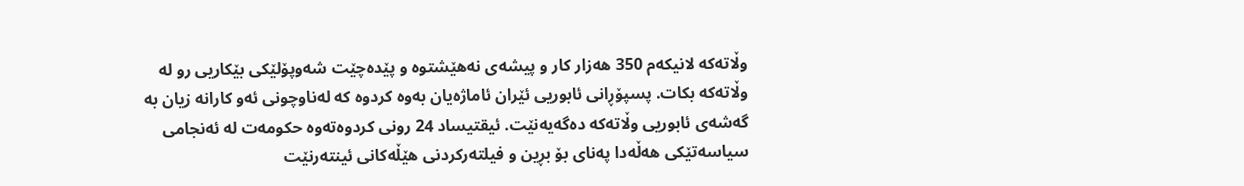وڵاتەکە لانیکەم 350 هەزار کار و پیشەی نەهێشتوە و پێدەچێت شەوپۆلێکی بێکاریی رو لە وڵاتەکە بکات. پسپۆڕانی ئابوریی ئێران ئاماژەیان بەوە کردوە کە لەناوچونی ئەو کارانە زیان بە گەشەی ئابوریی وڵاتەکە دەگەیەنێت. ئیقتیساد 24 رونی کردوەتەوە حکومەت لە ئەنجامی سیاسەتێکی هەڵەدا پەنای بۆ بڕین و فیلتەرکردنی هێڵەکانی ئینتەرنێت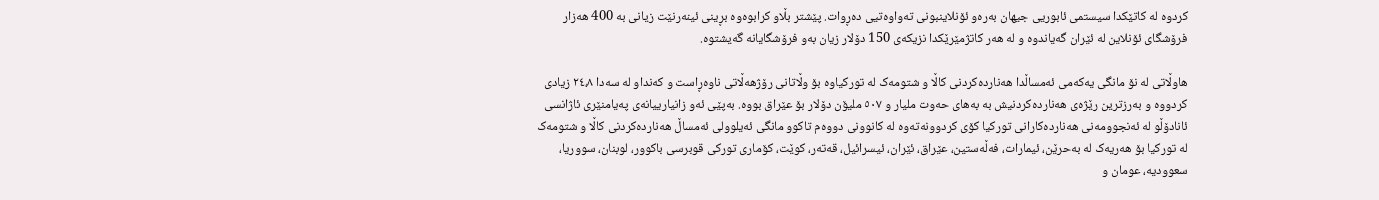کردوە لە کاتێکدا سیستمی ئابوریی جیهان بەرەو ئۆنلاینبونی تەواوەتیی دەڕوات. پێشتر بڵاو کرابوەوە بڕینی ئینەرنێت زیانی بە 400 هەزار فرۆشگای ئۆنلاین لە ئێران گەیاندوە و لە هەر کاتژمێرێکدا نزیکەی 150 دۆلار زیان بەو فرۆشگایانە گەیشتوە.

هاوڵاتی لە نۆ مانگی یەکەمی ئەمساڵدا هەناردەکردنی کاڵا و شتومەک لە تورکیاوە بۆ وڵاتانی رۆژهەڵاتی ناوەڕاست و کەنداو لە سەدا ٢٤،٨ زیادی کردووە و بەرزترین رێژەی هەناردەکردنیش بە بەهای حەوت ملیار و ٥٠٧ ملیۆن دۆلار بۆ عێراق بووە. بەپێی ئەو زانیارییانەی پەیامنێری ئاژانسی ئانادۆڵو لە ئەنجوومەنی هەناردەکارانی تورکیا کۆی کردوونەتەوە لە کانوونی دووەم تاکوو مانگی ئەیلوولی ئەمساڵ هەناردەکردنی کاڵا و شتومەک لە تورکیا بۆ هەریەک لە بەحرێن، ئیمارات، فەڵەستین، عێراق، ئێران، ئیسرائیل، قەتەر، کوێت، کۆماری تورکی قوبرسی باکوور، لوبنان، سووریا، سعوودیە، عومان و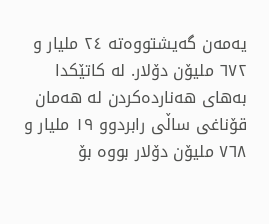یەمەن گەیشتووەتە ٢٤ ملیار و ٦٧٢ ملیۆن دۆلار. لە کاتێکدا بەهای هەناردەکردن لە هەمان قۆناغی ساڵی رابردوو ١٩ ملیار و ٧٦٨ ملیۆن دۆلار بووە بۆ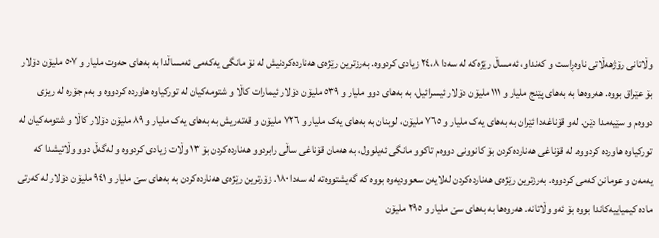وڵاتانی رۆژهەڵاتی ناوەڕاست و کەنداو، ئەمساڵ رێژەکە لە سەدا ٢٤،٨ زیادی کردووە. بەرزترین رێژەی هەناردەکردنیش لە نۆ مانگی یەکەمی ئەمساڵدا بە بەهای حەوت ملیار و ٥٠٧ ملیۆن دۆلار بۆ عێراق بووە. هەروەها بە بەهای پێنج ملیار و ١١١ ملیۆن دۆلار ئیسرائیل، بە بەهای دوو ملیار و ٥٣٩ ملیۆن دۆلار ئیمارات کاڵا و شتومەکیان لە تورکیاوە هاوردە کردووە و بەم جۆرە لە ریزی دووەم و سێیەمدا دێن. لەو قۆناغەدا ئێران بە بەهای یەک ملیار و ٧٦٥ ملیۆن، لوبنان بە بەهای یەک ملیار و ٧٢٦ ملیۆن و قەتەریش بە بەهای یەک ملیار و ٨٩ ملیۆن دۆلار کاڵا و شتومەکیان لە تورکیاوە هاوردە کردووە. لە قۆناغی هەناردەکردن بۆ کانوونی دووەم تاکوو مانگی ئەیلوول، بە هەمان قۆناغی ساڵی رابردوو هەناردەکردن بۆ ١٣ وڵات زیادی کردووە و لەگەڵ دوو وڵاتیشدا کە یەمەن و عومانن کەمی کردووە. بەرزترین رێژەی هەناردەکردن لەلایەن سعوودیەوە بووە کە گەیشتووەتە لە سەدا ١٨٠. زۆرترین رێژەی هەناردەکردن بە بەهای سێ ملیار و ٩٤١ ملیۆن دۆلار لە کەرتی مادە کیمیاییەکاندا بووە بۆ ئەو وڵاتانە. هەروەها بە بەهای سێ ملیار و ٢٩٥ ملیۆن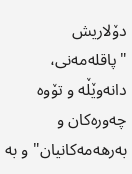دۆلاریش "پاقلەمەنی، دانەوێڵە و تۆوە چەورەکان و بەرهەمەکانیان" و بە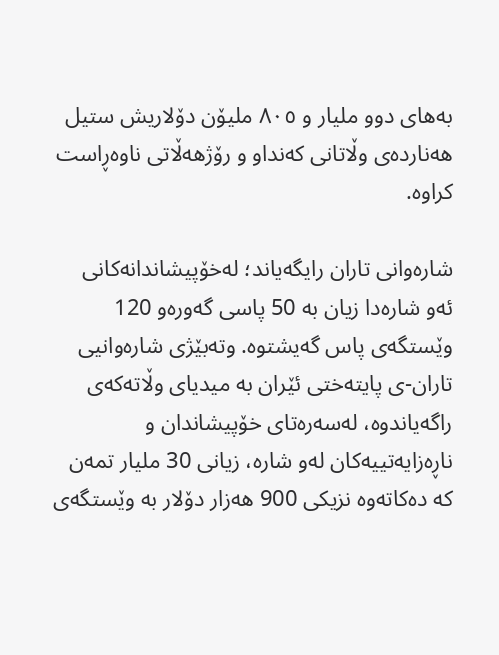بەهای دوو ملیار و ٨٠٥ ملیۆن دۆلاریش ستیل هەناردەی وڵاتانی کەنداو و رۆژهەڵاتی ناوەڕاست کراوە.

شارەوانی تاران رایگەیاند؛ لەخۆپیشاندانەکانی ئەو شارەدا زیان بە 50 پاسی گەورەو 120 وێستگەی پاس گەیشتوە. وتەبێژی شارەوانیی تاران-ی پایتەختی ئێران بە میدیای وڵاتەکەی راگەیاندوە، لەسەرەتای خۆپیشاندان و ناڕەزایەتییەکان لەو شارە، زیانی 30 ملیار تمەن کە دەکاتەوە نزیکی 900 هەزار دۆلار بە وێستگەی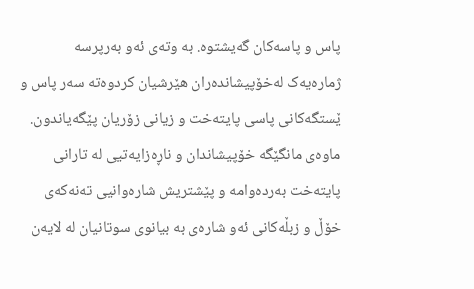پاس و پاسەکان گەیشتوە. بە وتەی ئەو بەرپرسە ژمارەیەک لەخۆپیشاندەران هێرشیان کردوەتە سەر پاس و ێستگەکانی پاسی پایتەخت و زیانی زۆریان پێگەیاندون. ماوەی مانگێگە خۆپیشاندان و ناڕەزایەتیی لە تارانی پایتەخت بەردەوامە و پێشتریش شارەوانیی تەنەکەی خۆڵ و زبڵەکانی ئەو شارەی بە بیانوی سوتانیان لە لایەن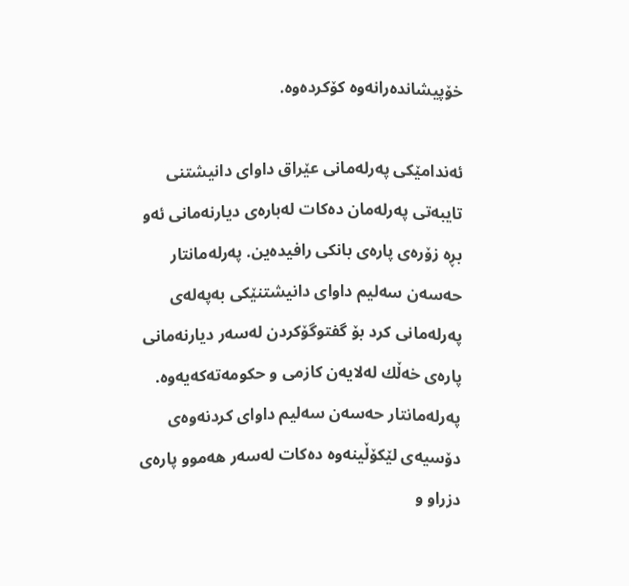خۆپیشاندەرانەوە کۆکردەوە.

ئه‌ندامێكی په‌رله‌مانی عێراق داوای دانیشتنی تایبه‌تی په‌رله‌مان ده‌كات له‌باره‌ی دیارنه‌مانی ئه‌و بڕه‌ زۆره‌ی پاره‌ی بانكی رافیده‌ین. په‌رله‌مانتار حه‌سه‌ن سه‌لیم داوای دانیشتنێكی به‌په‌له‌ی په‌رله‌مانی كرد بۆ گفتوگۆكردن له‌سه‌ر دیارنه‌مانی پاره‌ی خه‌ڵك له‌لایه‌ن كازمی و حكومه‌ته‌كه‌یه‌وه‌. په‌رله‌مانتار حه‌سه‌ن سه‌لیم داوای كردنه‌وه‌ی دۆسیه‌ی لێكۆڵینه‌وه‌ ده‌كات له‌سه‌ر هه‌موو پاره‌ی دزراو و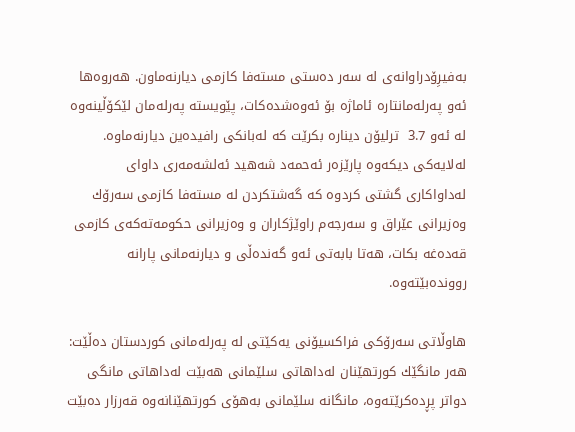به‌فیرِۆدراوانه‌ی له‌ سه‌ر ده‌ستی مسته‌فا كازمی دیارنه‌ماون. هه‌روه‌ها ئه‌و په‌رله‌مانتاره‌ ئاماژه‌ بۆ ئه‌وه‌شده‌كات، پێویسته‌ په‌رله‌مان لێكۆڵینه‌وه‌ له‌ ئه‌و 3.7  ترلیۆن دیناره‌ بكرێت كه‌ له‌بانكی رافیده‌ین دیارنه‌ماوه‌. له‌لایه‌كی دیكه‌وه‌ پارێزه‌ر ئه‌حمه‌د شه‌هید ئه‌لشه‌مه‌ری داوای له‌داواكاری گشتی كردوه‌ كه‌ گه‌شتكردن له‌ مسته‌فا كازمی سه‌رۆك وه‌زیرانی عێراق و سه‌رجه‌م راوێژكاران و وه‌زیرانی حكومه‌ته‌كه‌ی كازمی قه‌ده‌غه‌ بكات، هه‌تا بابه‌تی ئه‌و گه‌نده‌ڵی و دیارنه‌مانی پارانه‌ روونده‌بێته‌وه‌.

هاوڵاتی سەرۆكی فراكسیۆنی یەكێتی لە پەرلەمانی كوردستان دەڵێت: هەر مانگێك كورتهێنان لەداهاتی سلێمانی هەبێت لەداهاتی مانگی دواتر پڕدەكرێتەوە، مانگانە سلێمانی بەهۆی كورتهێنانەوە قەرزار دەبێت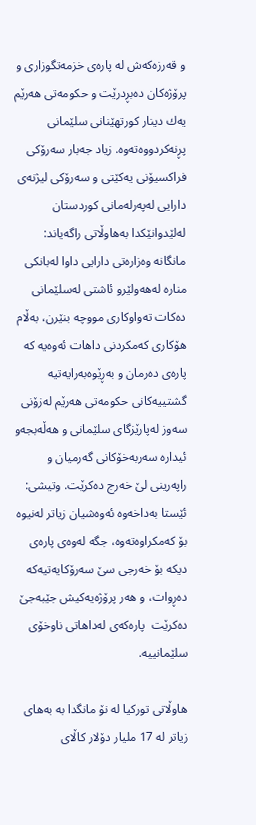و قەرزەكەش لە پارەی خزمەتگوزاری و پرۆژەكان دەبڕدرێت و حكومەتی هەرێم یەك دینار كورتهێنانی سلێمانی پڕنەكردووەتەوە. زیاد جەبار سەرۆكی فراكسیۆنی یەكێتی و سەرۆكی لیژنەی دارایی لەپەرلەمانی كوردستان لەلێدوانێكدا بەهاوڵاتی راگەیاند: مانگانە وەزارەتی دارایی داوا لەبانكی منارە لەهەولێرو ئاشتی لەسلێمانی دەكات تەواوكاری مووچە بنێرن، بەڵام هۆكاری كەمكردنی داهات ئەوەیە كە پارەی دەرمان و بەڕێوەبەرایەتیە گشتییەكانی حكومەتی هەرێم لەزۆنی سەوز لەپارێزگای سلێمانی و هەڵەبجەو ئیدارە سەربەخۆكانی گەرمیان و راپەرینی لێ خەرج دەكرێت. وتیشی: ئێستا بەداخەوە ئەوەشیان زیاتر لەنیوە بۆ كەمكراوەتەوە، جگە لەوەی پارەی دیكە بۆ خەرجی سێ سەرۆكایەتیەكە دەڕوات، و هەر پرۆژەیەكیش جێبەجێ دەكرێت  پارەكەی لەداهاتی ناوخۆی سلێمانییە.

هاوڵاتی تورکیا لە نۆ مانگدا بە بەهای زیاتر لە 17 ملیار دۆلار کاڵای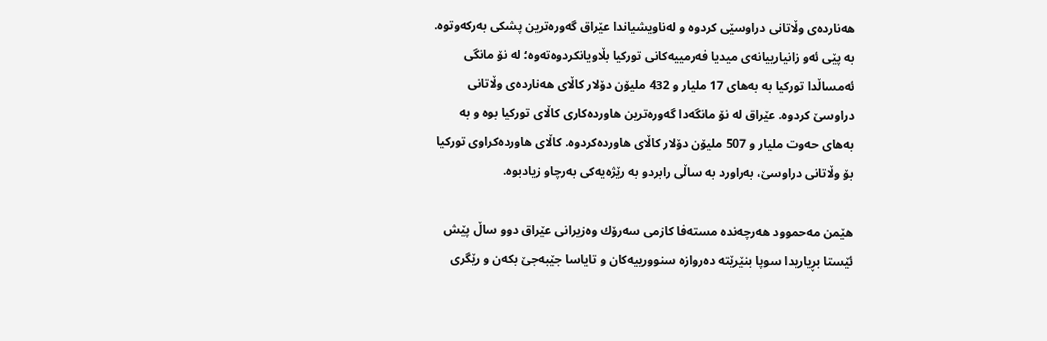هەناردەی وڵاتانی دراوسێی کردوە و لەناویشیاندا عێراق گەورەترین پشکی بەرکەوتوە. بە پێی ئەو زانیارییانەی میدیا فەرمییەکانی تورکیا بڵاویانکردوەتەوە؛ لە نۆ مانگی ئەمساڵدا تورکیا بە بەهای 17 ملیار و 432 ملیۆن دۆلار کاڵای هەناردەی وڵاتانی دراوسێ کردوە. عێراق لە نۆ مانگەدا گەورەترین هاوردەکاری کاڵای تورکیا بوە و بە بەهای حەوت ملیار و 507 ملیۆن دۆلار کاڵای هاوردەکردوە. کاڵای هاوردەکراوی تورکیا بۆ وڵاتانی دراوسێ، بەراورد بە ساڵی رابردو بە رێژەیەکی بەرچاو زیادبوە.

هێمن مەحموود هەرچەندە مستەفا كازمی سەرۆك وەزیرانی عێراق دوو ساڵ پێش ئێستا بڕیاریدا سوپا بنێرێتە دەروازە سنوورییەكان و تایاسا جێبەجێ‌ بكەن و رێگری‌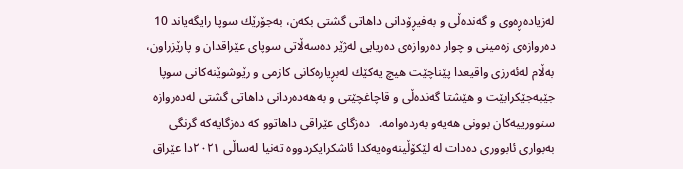لەزیادەڕەوی‌ و گەندەڵی‌ و بەفیڕۆدانی‌ داهاتی‌ گشتی‌ بكەن، بەجۆرێك سوپا رایگەیاند 10 دەروازەی‌ زەمینی‌ و چوار دەروازەی‌ دەریایی لەژێر دەسەڵاتی‌ سوپای‌ عێراقدان و پارێزراون، بەڵام لەئەرزی واقیعدا پێناچێت هیچ یەكێك لەبڕیارەكانی كازمی و رێوشوێنەكانی سوپا جێبەجێكرابێت و هێشتا گەندەڵی و قاچاغچێتی و بەهەدەردانی داهاتی گشتی لەدەروازە سنوورییەكان بوونی هەیەو بەردەوامە.   دەزگای عێراقی داهاتوو كە دەزگایەكە گرنگی بەبواری ئابووری دەدات لە لێكۆڵینەوەیەكدا ئاشكرایكردووە تەنیا لەساڵی ٢٠٢١دا عێراق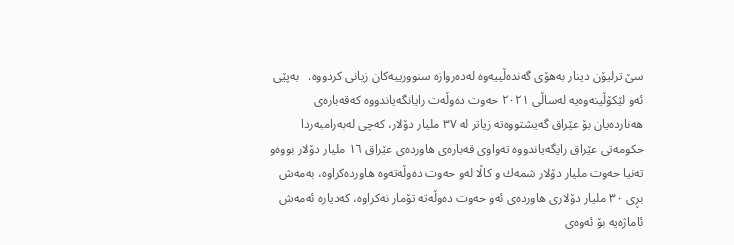سێ ترلیۆن دینار بەهۆی گەندەڵییەوە لەدەروازە سنوورییەكان زیانی كردووە.   بەپێی ئەو لێكۆڵینەوەیە لەساڵی ٢٠٢١ حەوت دەوڵەت رایانگەیاندووە كەقەبارەی هەناردەیان بۆ عێراق گەیشتووەتە زیاتر لە ٣٧ ملیار دۆلار، كەچی لەبەرامبەردا حكومەتی عێراق رایگەیاندووە تەواوی قەبارەی هاوردەی عێراق ١٦ ملیار دۆلار بووەو تەنیا حەوت ملیار دۆلار شمەك و كاڵا لەو حەوت دەوڵەتەوە هاوردەكراوە، بەمەش بڕی ٣٠ ملیار دۆلاری هاوردەی ئەو حەوت دەوڵەتە تۆمار نەكراوە، كەدیارە ئەمەش ئاماژەیە بۆ ئەوەی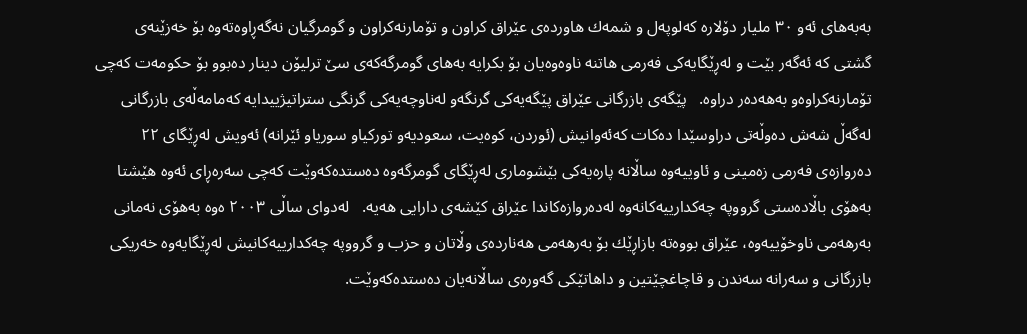بەبەهای ئەو ٣٠ ملیار دۆلارە كەلوپەل و شمەك هاوردەی عێراق كراون و تۆمارنەكراون و گومرگیان نەگەڕاوەتەوە بۆ خەزێنەی گشتی كە ئەگەر بێت و لەڕێگایەكی فەرمی هاتنە ناوەوەیان بۆ بكرایە بەهای گومرگەكەی سێ ترلیۆن دینار دەبوو بۆ حكومەت كەچی تۆمارنەكراوەو بەهەدەر دراوە.   پێگەی بازرگانی عێراق پێگەیەكی گرنگەو لەناوچەیەكی گرنگی ستراتیژییدایە كەمامەڵەی بازرگانی لەگەڵ شەش دەوڵەتی دراوسێدا دەكات كەئەوانیش (ئوردن، كوەیت، سعودیەو توركیاو سوریاو ئێرانە) ئەویش لەڕێگای ٢٢ دەروازەی فەرمی زەمینی و ئاوییەوە ساڵانە پارەیەكی بێشوماری لەڕێگای گومرگەوە دەستدەكەوێت كەچی سەرەڕای ئەوە هێشتا بەهۆی باڵادەستی گرووپە چەكدارییەكانەوە لەدەروازەكاندا عێراق كێشەی دارایی هەیە.   لەدوای ساڵی ٢٠٠٣ ەوە بەهۆی نەمانی بەرهەمی ناوخۆییەوە، عێراق بووەتە بازاڕێك بۆ بەرهەمی هەناردەی وڵاتان و حزب و گرووپە چەكدارییەكانیش لەڕێگایەوە خەریكی بازرگانی و سەرانە سەندن و قاچاغچێتین و داهاتێكی گەورەی ساڵانەیان دەستدەكەوێت.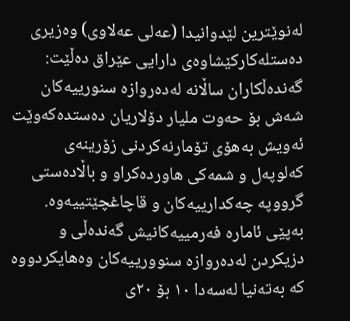لەنوێترین لێدوانیدا (عەلی عەلاوی) وەزیری دەستلەكاركێشاوەی دارایی عێراق دەڵێت: گەندەڵكاران ساڵانە لەدەروازە سنورییەكان شەش بۆ حەوت ملیار دۆلاریان دەستدەكەوێت ئەویش بەهۆی تۆمارنەكردنی زۆرینەی كەلوپەل و شمەكی هاوردەكراو و باڵادەستی گرووپە چەكدارییەكان و قاچاغچێتییەوە.   بەپێی ئامارە فەرمییەكانیش گەندەڵی و دزیكردن لەدەروازە سنوورییەكان وەهایكردووە كە بەتەنیا لەسەدا ١٠ بۆ ٢٠ی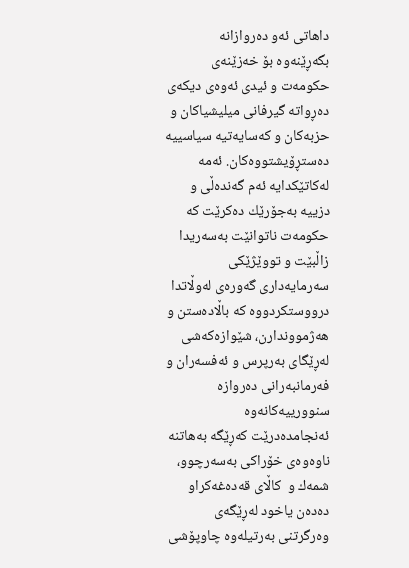داهاتی ئەو دەروازانە بگەڕێنەوە بۆ خەزێنەی حكومەت و ئیدی ئەوەی دیكەی دەڕواتە گیرفانی میلیشیاكان و حزبەكان و كەسایەتیە سیاسییە دەستڕۆیشتووەكان. ئەمە لەكاتێكدایە ئەم گەندەڵی و دزییە بەجۆرێك دەكرێت كە حكومەت ناتوانێت بەسەریدا زاڵبێت و تووێژێكی سەرمایەداری گەورەی لەوڵاتدا درووستكردووە كە باڵادەستن و هەژمووندارن، شێوازەكەشی لەڕێگای بەرپرس و ئەفسەران و فەرمانبەرانی دەروازە سنوورییەكانەوە ئەنجامدەدرێت كەڕێگە بەهاتنە ناوەوەی خۆراكی بەسەرچوو، شمەك و  كاڵای قەدەغەكراو دەدەن یاخود لەڕێگەی وەرگرتنی بەرتیلەوە چاوپۆشی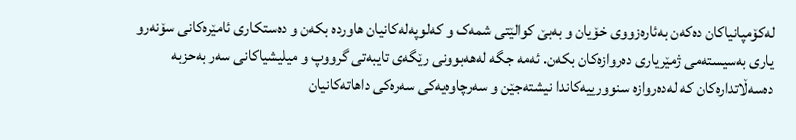لەكۆمپانیاكان دەكەن بەئارەزووی خۆیان و بەبێ كوالێتی شمەک و کەلوپەلەكانیان هاوردە بكەن و دەستكاری ئامێرەكانی سۆنەرو یاری بەسیستەمی ژمێریاری دەروازەكان بكەن. ئەمە جگە لەهەبوونی رێگەی تایبەتی گرووپ و میلیشیاكانی سەر بەحزبە دەسەڵاتدارەكان كە لەدەروازە سنوورییەكاندا نیشتەجێن و سەرچاوەیەكی سەرەكی داهاتەكانیان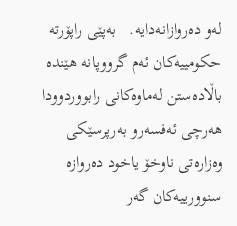لەو دەروازانەدایە.   بەپێی راپۆرتە حكومییەكان ئەم گرووپانە هێندە باڵادەستن لەماوەكانی رابووردوودا هەرچی ئەفسەرو بەرپرسێكی وەزارەتی ناوخۆ یاخود دەروازە سنوورییەكان گەر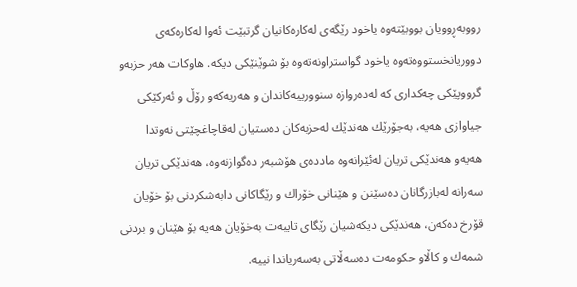رووبەڕوویان بووبێتەوە یاخود رێگەی لەكارەكانیان گرتبێت ئەوا لەكارەكەی دووریانخستووەتەوە یاخود گواستراونەتەوە بۆ شوێنێكی دیكە. هاوكات هەر حزبەو گرووپێكی چەكداری كە لەدەروازە سنوورییەكاندان و هەریەكەو رۆڵ و ئەركێكی جیاوازی هەیە، بەجۆرێك هەندێك لەحزبەكان دەستیان لەقاچاغچێتی نەوتدا  هەیەو هەندێكی تریان لەئێرانەوە ماددەی هۆشبەر دەگوازنەوە، هەندێكی تریان سەرانە لەبازرگانان دەسێنن و هێنانی خۆراك و رێگاكانی دابەشكردنی بۆ خۆیان قۆرخ دەكەن، هەندێكی دیكەشیان رێگای تایبەت بەخۆیان هەیە بۆ هێنان و بردنی شمەك و كاڵاو حكومەت دەسەڵاتی بەسەریاندا نییە.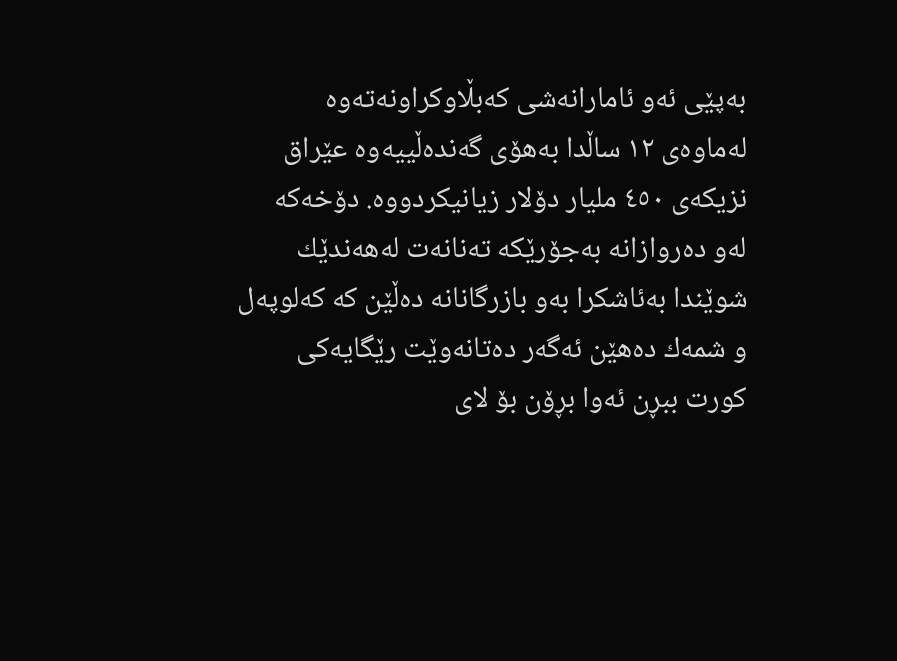بەپێی ئەو ئامارانەشی كەبڵاوكراونەتەوە لەماوەی ١٢ ساڵدا بەهۆی گەندەڵییەوە عێراق نزیكەی ٤٥٠ ملیار دۆلار زیانیكردووە. دۆخەكە لەو دەروازانە بەجۆرێكە تەنانەت لەهەندێك شوێندا بەئاشكرا بەو بازرگانانە دەڵێن كە كەلوپەل و شمەك دەهێن ئەگەر دەتانەوێت رێگایەكی كورت ببڕن ئەوا بڕۆن بۆ لای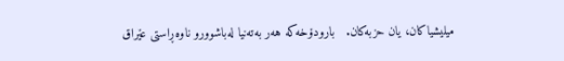میلیشیاكان، یان حزبەكان.   بارودۆخەكە هەر بەتەنیا لەباشوورو ناوەڕاستی عێراق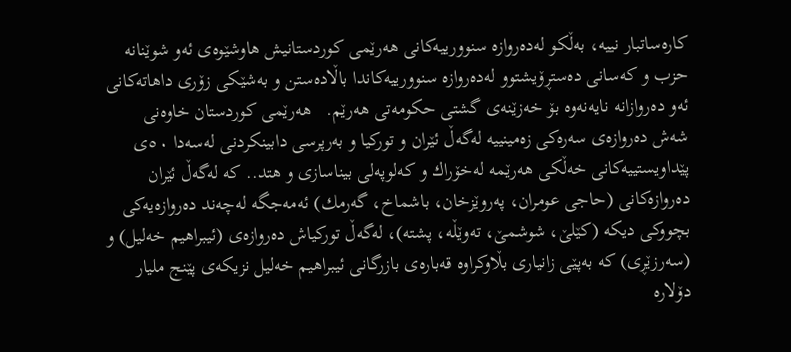كارەساتبار نییە، بەڵكو لەدەروازە سنوورییەكانی هەرێمی كوردستانیش هاوشێوەی ئەو شوێنانە حزب و كەسانی دەستڕۆیشتوو لەدەروازە سنوورییەكاندا باڵادەستن و بەشێكی زۆری داهاتەكانی ئەو دەروازانە نایەنەوە بۆ خەزێنەی گشتی حكومەتی هەرێم.   هەرێمی كوردستان خاوەنی شەش دەروازەی سەرەكی زەمینییە لەگەڵ ئێران و توركیا و بەرپرسی دابینكردنی لەسەدا ٥٠ی پێداویستییەكانی خەڵكی هەرێمە لەخۆراك و كەلوپەلی بیناسازی و هتد.. كە لەگەڵ ئێران دەروازەكانی (حاجی عومران، پەروێزخان، باشماخ، گەرمك) ئەمەجگە لەچەند دەروازەیەكی بچووكی دیكە (كێلێ، شوشمێ، تەوێڵە، پشتە)، لەگەڵ توركیاش دەروازەی (ئیبراهیم خەلیل) و (سەرزێڕی) كە بەپێی زانیاری بڵاوكراوە قەبارەی بازرگانی ئیبراهیم خەلیل نزیكەی پێنج ملیار دۆلارە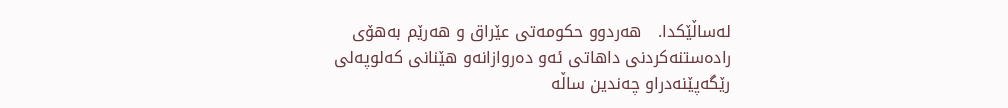لەساڵێكدا.   هەردوو حكومەتی عێراق و هەرێم بەهۆی رادەستنەكردنی داهاتی ئەو دەروازانەو هێنانی كەلوپەلی رێگەپێنەدراو چەندین ساڵە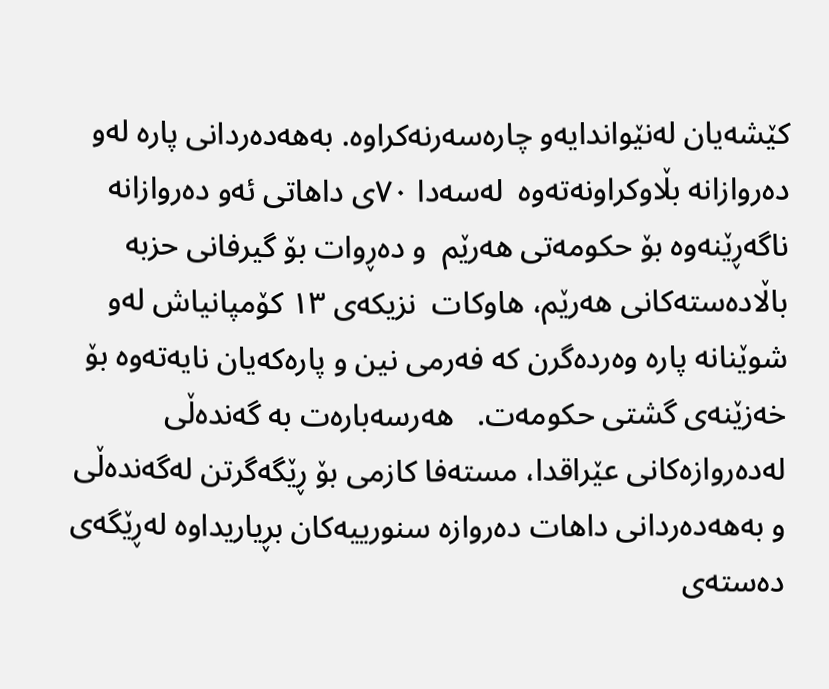كێشەیان لەنێواندایەو چارەسەرنەكراوە. بەهەدەردانی پارە لەو دەروازانە بڵاوكراونەتەوە  لەسەدا ٧٠ی داهاتی ئەو دەروازانە ناگەڕێنەوە بۆ حكومەتی هەرێم  و دەڕوات بۆ گیرفانی حزبە باڵادەستەكانی هەرێم، هاوكات  نزیكەی ١٣ كۆمپانیاش لەو شوێنانە پارە وەردەگرن كە فەرمی نین و پارەكەیان نایەتەوە بۆ خەزێنەی گشتی حكومەت.   هەرسەبارەت بە گەندەڵی لەدەروازەكانی عێراقدا، مستەفا كازمی بۆ ڕێگەگرتن لەگەندەڵی و بەهەدەردانی داهات دەروازە سنورییەكان بڕیاریداوە لەڕێگەی دەستەی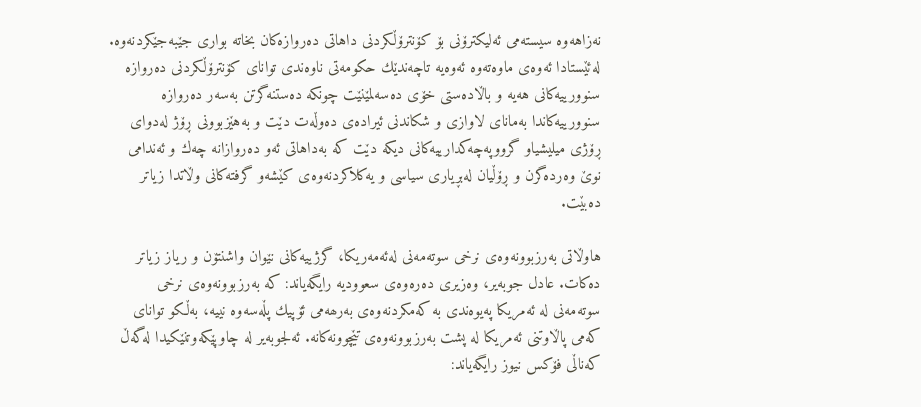نەزاهەوە سیستەمی ئەلیكترۆنی بۆ كۆنترۆڵكردنی داهاتی دەروازەكان بخاتە بواری جێبەجێكردنەوە.   لەئێستادا ئەوەی ماوەتەوە ئەوەیە تاچەندێك حكومەتی ناوەندی توانای كۆنترۆڵكردنی دەروازە سنوورییەكانی هەیە و باڵادەستی خۆی دەسەلمێنێت چونكە دەستنەگرتن بەسەر دەروازە سنوورییەكاندا بەمانای لاوازی و شكاندنی ئیرادەی دەوڵەت دێت و بەهێزبوونی ڕۆژ لەدوای ڕۆژی میلیشیاو گرووپەچەكدارییەكانی دیكە دێت كە بەداهاتی ئەو دەروازانە چەك و ئەندامی نوێ وەردەگرن و ڕۆڵیان لەبڕیاری سیاسی و یەكلاكردنەوەی كێشەو گرفتەكانی وڵاتدا زیاتر دەبێت.

هاوڵاتی به‌رزبوونه‌وه‌ی نرخی سوته‌مه‌نی له‌ئه‌مه‌ریكا، گرژییه‌كانی نێوان واشنتۆن و ریاز زیاتر ده‌كات. عادل جوبه‌یر، وه‌زیری ده‌ره‌وه‌ی سعوودیه‌ رایگه‌یاند: كه‌ به‌رزبوونه‌وه‌ی نرخی سوته‌مه‌نی له‌ ئه‌مریكا په‌یوه‌ندی به‌ كه‌مكردنه‌وه‌ی به‌رھه‌می ئۆپیك پڵه‌سه‌وه‌ نییه‌، به‌ڵكو توانای كه‌می پاڵاوتنی ئه‌مریكا له‌ پشت به‌رزبوونه‌وه‌ی تێچوونه‌كانه‌. ئه‌لجوبه‌یر له‌ چاوپێكه‌وتنێكیدا له‌گه‌ڵ كه‌ناڵی فۆكس نیوز رایگه‌یاند: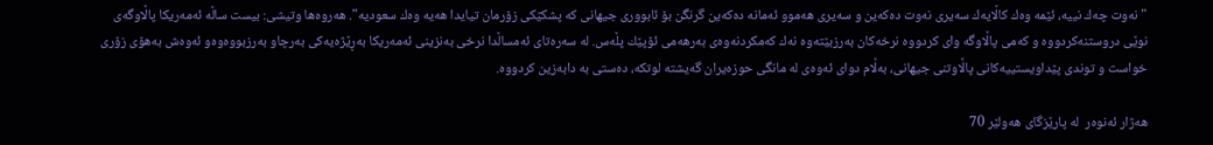"نه‌وت چه‌ك نییه‌، ئێمه‌ وه‌ك كاڵایه‌ك سه‌یری نه‌وت ده‌كه‌ین و سه‌یری ھه‌موو ئه‌مانه‌ ده‌كه‌ین گرنگن بۆ ئابووری جیھانی كه‌ پشكێكی زۆرمان تیایدا ھه‌یه‌ وه‌ك سعودیه‌". ھه‌روه‌ھا وتیشی: بیست ساڵه‌ ئه‌مه‌ریكا پاڵاوگه‌ی نوێی دروستنه‌كردووه‌ و كه‌می پاڵاوگه‌ وای كردووه‌ نرخه‌كان به‌رزبێته‌وه‌ نه‌ك كه‌مكردنه‌وه‌ی به‌رھه‌می ئۆپێك پڵه‌س. له‌ سه‌ره‌تای ئه‌مساڵدا نرخی به‌نزینی ئه‌مه‌ریكا به‌ڕێژه‌یه‌كی به‌رچاو به‌رزبووه‌وه‌و ئه‌وه‌ش به‌ھۆی زۆری خواست و توندی پێداویستییه‌كانی پاڵاوتنی جیهانی، به‌ڵام دوای ئه‌وه‌ی له‌ مانگی حوزه‌یران گه‌یشته‌ لوتكه‌، ده‌ستی به‌ دابه‌زین كردووه‌.

هەژار ئەنوەر  لە پارێزگای هەولێر 70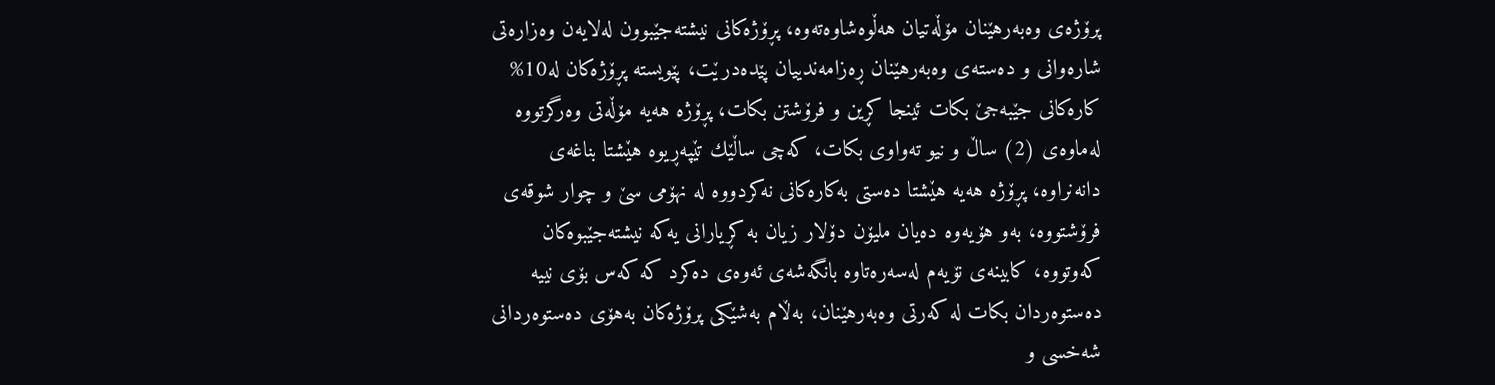پرۆژەی وەبەرهێنان مۆڵەتیان هەڵوەشاوەتەوە، پڕۆژەكانی نیشتەجێبوون لەلایەن وەزارەتی شارەوانی و دەستەی وەبەرهێنان ڕەزامەندییان پێدەدرێت، پێویستە پڕۆژەكان لە10% كارەكانی جێبەجێ بكات ئینجا كڕین و فرۆشتن بكات، پڕۆژە هەیە مۆڵەتی وەرگرتووە لەماوەی (2) ساڵ و نیو تەواوی بكات، كەچی ساڵێك تێپەڕیوە هێشتا بناغەی دانەنراوە، پڕۆژە هەیە هێشتا دەستی بەكارەكانی نەكردووە لە نهۆمی سێ‌ و چوار شوقەی فرۆشتووە، بەو هۆیەوە دەیان ملیۆن دۆلار زیان بە كڕیارانی یەكە نیشتەجێبوەكان كەوتووە، كابینەی نۆیەم لەسەرەتاوە بانگەشەی ئەوەی دەكرد كە كەس بۆی نییە دەستوەردان بكات لە كەرتی وەبەرهێنان، بەڵام بەشێكی پرۆژەكان بەهۆی دەستوەردانی شەخسی و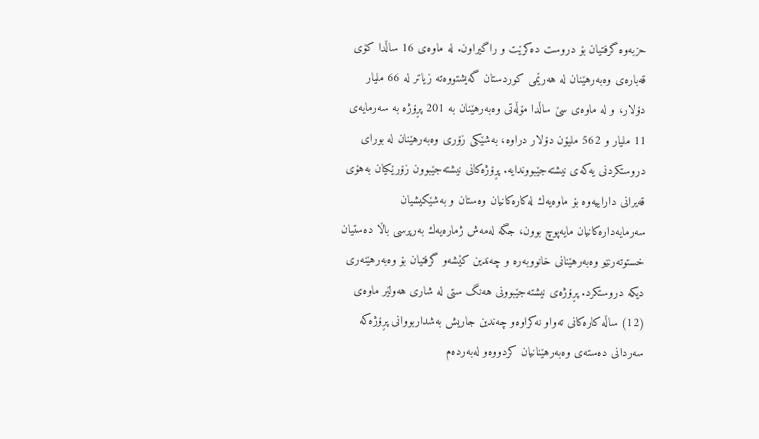حزبەوە گرفتیان بۆ دروست دەكرێت و راگیراون. لە ماوەی 16 ساڵدا كۆی قەبارەی وەبەرهێنان لە هەرێمی كوردستان گەیشتووەتە زیاتر لە 66 ملیار دۆلار، و لە ماوەی سێ ساڵدا مۆڵەتی وەبەرهێنان بە 201 پڕۆژە بە سەرمایەی 11 ملیار و 562 ملیۆن دۆلار دراوە، بەشێكی زۆری وەبەرهێنان لە بورای دروستكردنی یەكەی نیشتەجێبووندایە. پڕۆژەكانی نیشتەجێبوون زۆرێكیان بەهۆی قەیرانی داراییەوە بۆ ماوەیەك لەكارەكانیان وەستان و بەشێكیشیان سەرمایەدارەكانیان مایەپوچ بوون، جگە لەمەش ژمارەیەك بەرپرسی باڵا دەستیان خستوتەرنێو وەبەرهێنانی خانووبەرە و چەندین كێشەو گرفتیان بۆ وەبەرهێنەری دیكە دروستكرد. پڕۆژەی نیشتەجێبوونی هەنگ ستی لە شاری هەولێر ماوەی (12) ساڵە كارەكانی تەواو نەكراوەو چەندین جاریش بەشداربووانی پڕۆژەكە سەردانی دەستەی وەبەرهێنانیان كردووەو لەبەردەم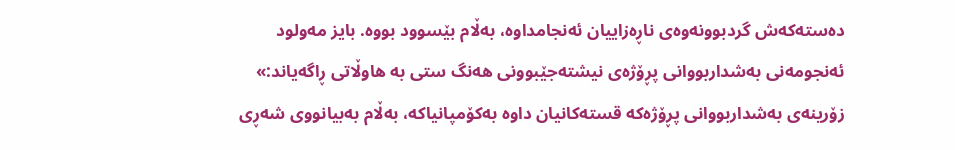دەستەكەش گردبوونەوەی ناڕەزاییان ئەنجامداوە، بەڵام بێسوود بووە. بایز مەولود ئەنجومەنی بەشداربووانی پڕۆژەی نیشتەجێبوونی هەنگ ستی بە هاوڵاتی ڕاگەیاند:» زۆرینەی بەشداربووانی پڕۆژەكە قستەكانیان داوە بەكۆمپانیاكە، بەڵام بەبیانووی شەڕی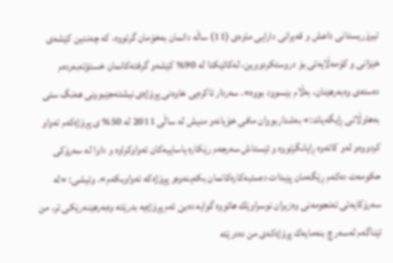تیرۆریستانی داعش و قەیرانی دارایی ماوەی (11) ساڵە دانمان بەخۆمان گرتووە، كە چەندین كێشەی خێزانی و كۆمەڵایەتی بۆ دروستكردووین، لەكاتێكدا لە 90% كێشەو گرفتەكانمان خستۆتەبەردەم دەستەی وەبەرهێنان، بەڵام بێسوود بووە». سەردار ئاكرەیی خاوەنی پڕۆژەی نیشتەجێبوونی هەنگ ستی بەهاوڵاتی ڕایگەیاند:» بەشداربووان مافی خۆیانەو منیش لە ساڵی 2011 لە 50% ی پڕۆژەكەم تەواو كردووەو لەو كاتەوە ڕایانگرتووە و ئێستاش سەرجەم رێكارە یاساییەكان تەواوكراوە و داوا لە سەرۆكی حكومەت دەكەم ڕێگەمان پێبدات دەستبەكارەكانمان بكەینەوەو پڕۆژەكە تەواوبكەم». وتیشی: «لە سەرۆكایەتی ئەنجومەنی وەزیران نوسراوێك هاتووە گوایە دەبێ ئەم پڕۆژەیە بدرێتە وەبەرهێنەرێكی تر، من تێناگەم لەسەر چ بنەمایەك پڕۆژەكەی من دەدرێتە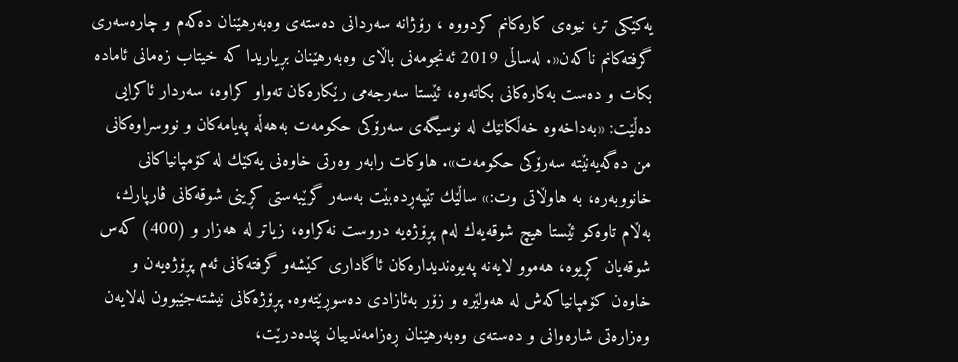یەكێكی تر، نیوەی كارەكانم كردووە ، رۆژانە سەردانی دەستەی وەبەرهێنان دەكەم و چارەسەری گرفتەكانم ناكەن«. لەساڵی 2019 ئەنجومەنی باڵای وەبەرهێنان بڕیاریدا كە خیتاب زەمانی ئامادە بكات و دەست بەكارەكانی بكاتەوە، ئێستا سەرجەمی رێكارەكان تەواو كراوە، سەردار ئاكرایی دەڵێت: «بەداخەوە خەڵكانێك لە نوسیگەی سەرۆكی حكومەت بەهەڵە پەیامەكان و نووسراوەكانی من دەگەیەنێتە سەرۆكی حكومەت». هاوكات رابەر وەرتی خاوەنی یەكێك لە كۆمپانیاكانی خانووبەرە، بە هاوڵاتی وت:» ساڵێك تێپەڕدەبێت بەسەر گرێبەستی كڕینی شوقەكانی ڤارپارك، بەڵام تاوەكو ئێستا هیچ شوقەیەك لەم پڕۆژەیە دروست نەكراوە، زیاتر لە هەزار و (400) كەس شوقەیان كڕیوە، هەموو لایەنە پەیوەندیدارەكان ئاگاداری كێشەو گرفتەكانی ئەم پڕۆژەیەن و خاوەن كۆمپانیاكەش لە هەولێرە و زۆر بەئازادی دەسوڕێتەوە. پڕۆژەكانی نیشتەجێبوون لەلایەن وەزارەتی شارەوانی و دەستەی وەبەرهێنان ڕەزامەندییان پێدەدرێت،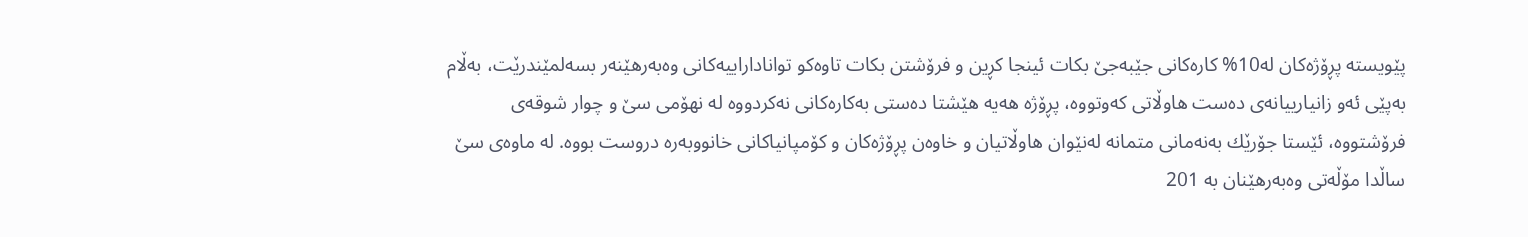پێویستە پڕۆژەكان لە10% كارەكانی جێبەجێ بكات ئینجا كڕین و فرۆشتن بكات تاوەكو تواناداراییەكانی وەبەرهێنەر بسەلمێندرێت، بەڵام بەپێی ئەو زانیارییانەی دەست هاوڵاتی كەوتووە، پڕۆژە هەیە هێشتا دەستی بەكارەكانی نەكردووە لە نهۆمی سێ‌ و چوار شوقەی فرۆشتووە، ئێستا جۆرێك بەنەمانی متمانە لەنێوان هاوڵاتیان و خاوەن پڕۆژەكان و كۆمپانیاكانی خانووبەرە دروست بووە. لە ماوەی سێ ساڵدا مۆڵەتی وەبەرهێنان بە 201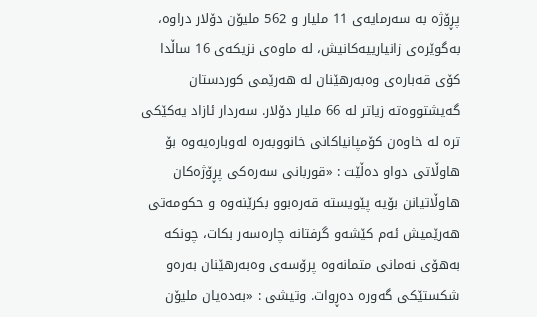پڕۆژە بە سەرمایەی 11 ملیار و 562 ملیۆن دۆلار دراوە، بەگوێرەی زانیارییەكانیش، لە ماوەی نزیكەی 16 ساڵدا كۆی قەبارەی وەبەرهێنان لە هەرێمی كوردستان گەیشتووەتە زیاتر لە 66 ملیار دۆلار. سەردار ئازاد یەكێكی ترە لە خاوەن كۆمپانیاكانی خانووبەرە لەوبارەیەوە بۆ هاوڵاتی دواو دەڵێت : «قوربانی سەرەكی پڕۆژەكان هاوڵاتیانن بۆیە پێویستە قەرەبوو بكرێنەوە و حكومەتی هەرێمیش ئەم كێشەو گرفتانە چارەسەر بكات، چونكە بەهۆی نەمانی متمانەوە پرۆسەی وەبەرهێنان بەرەو شكستێكی گەورە دەڕوات. وتیشی : «بەدەیان ملیۆن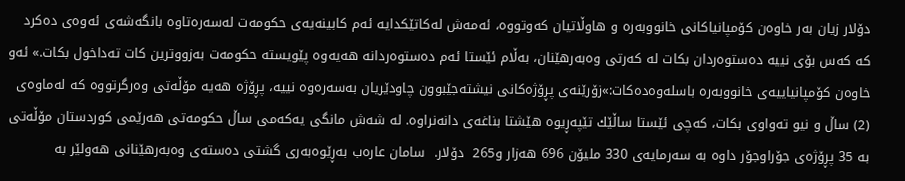دۆلار زیان بەر خاوەن كۆمپانیاكانی خانووبەرە و هاوڵاتیان كەوتووە، ئەمەش لەكاتێكدایە ئەم كابینەیەی حكومەت لەسەرەتاوە بانگەشەی ئەوەی دەكرد كە كەس بۆی نییە دەستوەردان بكات لە كەرتی وەبەرهێنان، بەڵام ئێستا ئەم دەستوەردانە هەیەوە پێویستە حكومەت بەزووترین كات تەداخول بكات.» ئەو خاوەن كۆمپانیاییەی خانووبەرە باسلەوەدەكات:»زۆرێنەی پڕۆژەكانی نیشتەجێبوون چاودێریان بەسەرەوە نییە، پڕۆژە هەیە مۆڵەتی وەرگرتووە كە لەماوەی (2) ساڵ و نیو تەواوی بكات، كەچی ئێستا ساڵێك تێپەڕیوە هێشتا بناغەی دانەنراوە. لە شەش مانگی یەكەمی ساڵ حكومەتی هەرێمی كوردستان مۆڵەتی بە 35 پڕۆژەی جۆراوجۆر داوە بە سەرمایەی 330 ملیۆن 696 هەزار و265  دۆلار.  سامان عارەب بەڕێوەبەری گشتی دەستەی وەبەرهێنانی هەولێر بە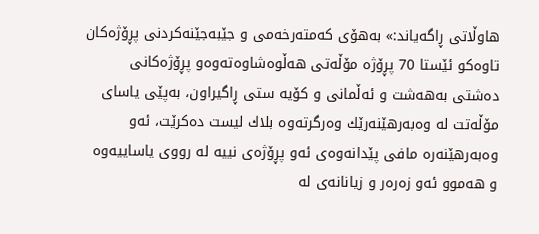هاوڵاتی ڕاگەیاند:» بەهۆی كەمتەرخەمی و جێبەجێنەكردنی پڕۆژەكان تاوەكو ئێستا 70 پڕۆژە مۆڵەتی هەڵوەشاوەتەوەو پڕۆژەكانی دەشتی بەهەشت و ئەڵمانی و كۆیە ستی ڕاگیراون، بەپێی یاسای مۆڵەتت لە وەبەرهێنەرێك وەرگرتەوە بلاك لیست دەكرێت، ئەو وەبەرهێنەرە مافی پێدانەوەی ئەو پڕۆژەی نییە لە رووی یاساییەوە و هەموو ئەو زەرەر و زیانانەی لە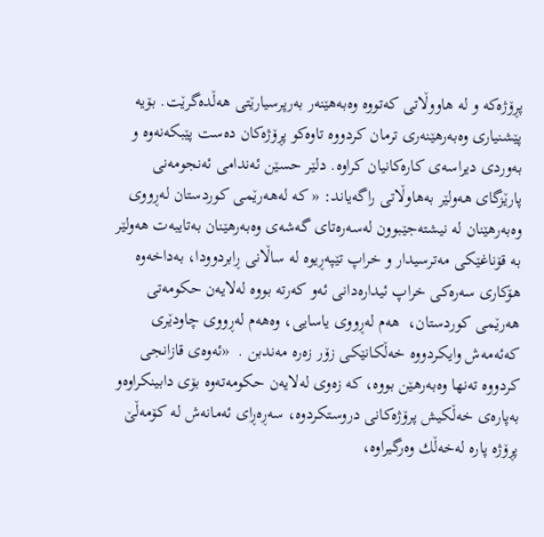پڕۆژەكە و لە هاووڵاتی كەتووە وەبەهێنەر بەرپرسیارێتی هەڵدەگرێت. بۆیە پێشنیاری وەبەرهێنەری ترمان كردووە تاوەكو پڕۆژەكان دەست پێبكەنەوە و بەوردی دیراسەی كارەكانیان كراوە. دلێر حسێن ئەندامی ئەنجومەنی پارێزگای هەولێر بەهاوڵاتی راگەیاند: « كە لەهەرێمی كوردستان لەڕووی وەبەرهێنان لە نیشتەجێبوون لەسەرەتای گەشەی وەبەرهێنان بەتایبەت هەولێر بە قۆناغێكی مەترسیدار و خراپ تێپەڕیوە لە ساڵانی ڕابردوودا، بەداخەوە هۆكاری سەرەكی خراپ ئیدارەدانی ئەو كەرتە بووە لەلایەن حكومەتی هەرێمی كوردستان،  هەم لەڕووی یاسایی، وەهەم لەڕووی چاودێری كەئەمەش وایكردووە خەڵكانێكی زۆر زەرە مەندبن .  «ئەوەی قازانجی كردووە تەنها وەبەرهێن بووە، كە زەوی لەلایەن حكومەتەوە بۆی دابینكراوەو بەپارەی خەڵكیش پرۆژەكانی دروستكردوە، سەڕەڕای ئەمانەش لە كۆمەڵێ پڕۆژە پارە لەخەڵك وەرگیراوە،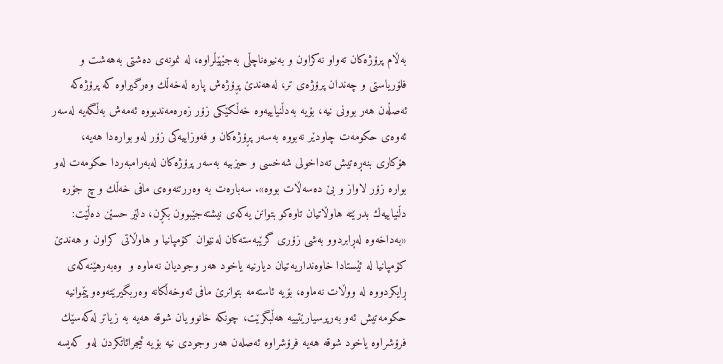بەڵام پرۆژەكان تەواو نەكراون و بەنیوەناچڵی بەجێهێڵراوە، لە نمونەی دەشتی بەهەشت و فلۆریاستی و چەندان پرۆژەی تر، لەهەندێ پڕۆژەش پارە لەخەڵك وەرگیراوە كە پرۆژەكە ئەصڵەن هەر بوونی نیە، بۆیە بەدڵنیاییەوە خەڵكێكی زۆر زەرەمەندبووە ئەمەش بەڵگەیە لەسەر ئەوەی حكومەت چاودێر نەبووە بەسەر پڕۆژەكان و فەوزاییەكی زۆر لەو بوارەدا هەیە، هۆكاری بنەڕەتیش تەداخولی شەخسی و حیزبیە بەسەر پرۆژەكان لەبەرامبەردا حكومەت لەو بوارە زۆر لاواز و بێ دەسەڵات بووە». سەبارەت بە وەررتنەوەی مافی خەڵك و چ جۆرە دڵنیاییەك بدرێتە هاوڵاتیان تاوەكو بتوانن یەكەی نیشتەجێبوون بكڕن، دلێر حسێن دەڵێت: «بەداخەوە لەڕابردوو بەشی زۆری گرێبەستەكان لەنێوان كۆمپانیا و هاوڵاتی كراون و هەندێ كۆمپانیا لە ئێستادا خاوەنداریەتیان دیارنیە یاخود هەر وجودیان نەماوە و  وەبەرهێنەكەی ڕایكردووە لە ووڵات نەماوە، بۆیە ئاستەمە بتوانرێ مافی ئەوخەڵكانە وەربگیرێتەوەو پێموانیە حكومەتیش ئەو بەرپرسیارێتییە هەڵبگرێت، چونكە خانوو یان شوقە هەیە بە زیاتر لەكەسێك فرۆشراوە یاخود شوقە هەیە فرۆشراوە ئەصلەن هەر وجودی نیە بۆیە ئیجرائاتكردن لەو كەیسە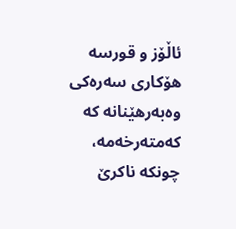ئاڵۆز و قورسە هۆكاری سەرەكی وەبەرهێنانە كە كەمتەرخەمە،  چونكە ناكرێ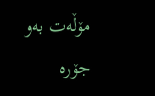مۆڵەت بەو جۆرە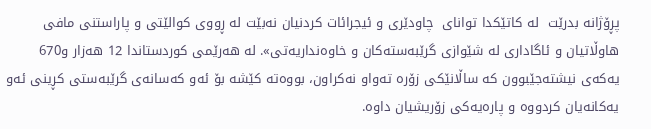پڕۆژانە بدرێت  لە كاتێكدا توانای  چاودێری و ئیجرائات كردنیان نەبێت لە ڕووی كوالێتی و پاراستنی مافی هاوڵاتیان و ئاگاداری لە شێوازی گرێبەستەكان و خاوەنداریەتی». لە هەرێمی كوردستاندا 12 هەزار‌ و670 یەكەی نیشتەجێبوون كە ساڵانێكی زۆرە تەواو نەكراون، بووەتە كێشە بۆ ئەو كەسانەی گرێبەستی كڕینی ئەو یەكانەیان كردووە و پارەیەكی زۆریشیان داوە.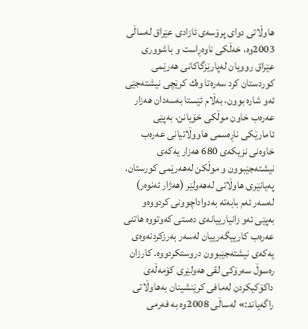هاوڵاتی دوای پرۆسەی ئازادی عێراق لەساڵی 2003وە، خەڵكی ناوەڕاست و باشووری عێراق روویان لەپارێزگاكانی هەرێمی كوردستان كرد سەرەتا وەك كرێچی نیشتەجێی ئەو شارە بوون، بەڵام ئێستا بەسەدان هەزار عەرەب خاون موڵكی خۆیانن، بەپێی ئامارێكی ناڕەسمی هاووڵاتیانی عەرەب خاوەنی نزیكەی 680 هەزار یەكەی نیشتەجێبوون و موڵكن لەهەرێمی كورستان. پەیانێری هاوڵاتی لەهەولێر (هەژار ئەنوەر) لەسەر ئەم بابەتە بەدواداچوونی كردووەو بەپێی ئەو زانیارییانەی دەستی كەوتووە هاتنی عەرەب كارییگەرییان لەسەر بەرزكردنەوەی یەكەی نیشتەجێبوون دروستكردووە. كارزان رەسوڵ سەرۆكی لقی هەولێری كۆمەڵەی داكۆكیكردن لەمافی كرێنشینان بەهاوڵاتی راگەیاند:» لەساڵی 2008وە بە فەرمی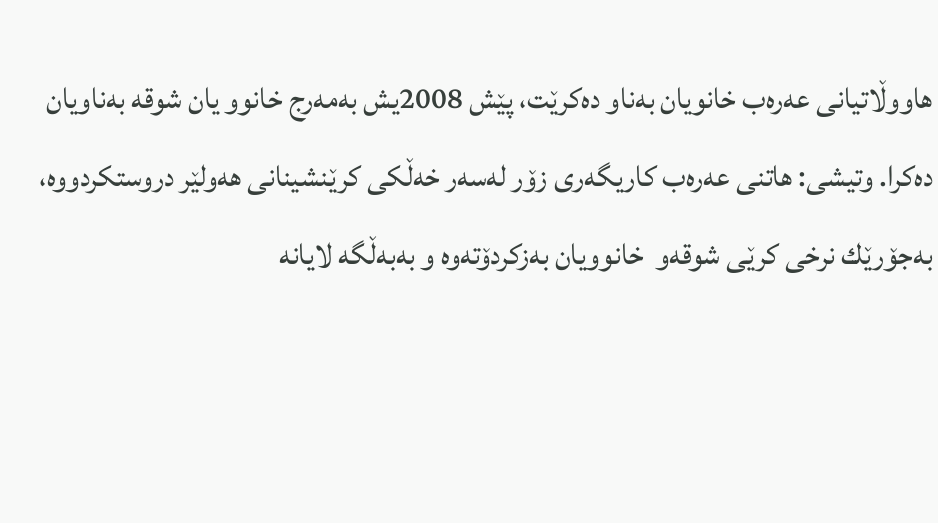هاووڵاتیانی عەرەب خانویان بەناو دەكرێت، پێش 2008یش بەمەرج خانوو یان شوقە بەناویان دەكرا. وتیشی: هاتنی عەرەب كاریگەری زۆر لەسەر خەڵكی كرێنشینانی هەولێر دروستكردووە، بەجۆرێك نرخی كرێی شوقەو  خانوویان بەزكردۆتەوە و بەبەڵگە لایانە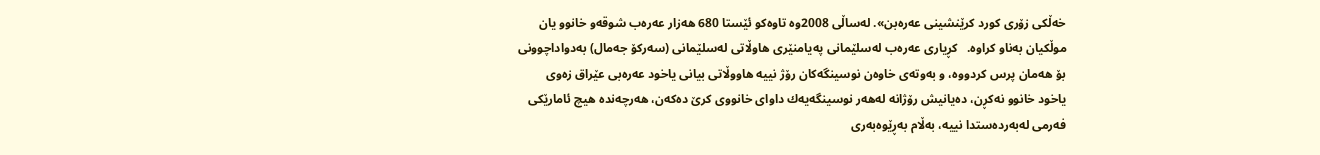خەڵكی زۆری كورد كرێنشینی عەرەبن». لەساڵی 2008وە تاوەكو ئێستا 680 هەزار عەرەب شوقەو خانوو یان موڵكیان بەناو كراوە.   كڕیاری عەرەب لەسلێمانی پەیامنێری هاوڵاتی لەسلێمانی (سەركۆ جەمال) بەدواداچوونی بۆ هەمان پرس كردووە، و بەوتەی خاوەن نوسینگەكان رۆژ نییە هاووڵاتی بیانی یاخود عەرەبی عێراق زەوی یاخود خانوو نەكڕن، دەیانیش رۆژانە لەهەر نوسینگەیەك داوای خانووی كرێ دەكەن، هەرچەندە هیچ ئامارێكی فەرمی لەبەردەستدا نییە، بەڵام بەڕێوەبەری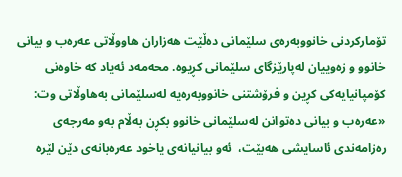تۆماركردنی خانووبەرەی سلێمانی دەڵێت هەزاران هاووڵاتی عەرەب و بیانی خانوو و زەوییان لەپارێزگای سلێمانی كڕیوە. محەمەد ئەیاد كە خاوەنی كۆمپانیایەكی كڕین و فرۆشتنی خانووبەرەیە لەسلێمانی بەهاوڵاتی وت: «عەرەب و بیانی دەتوانن لەسلێمانی خانوو بكڕن بەڵام بەو مەرجەی رەزامەندی ئاسایشی هەبێت،  ئەو بیانیانەی یاخود عەرەبانەی دێن لێرە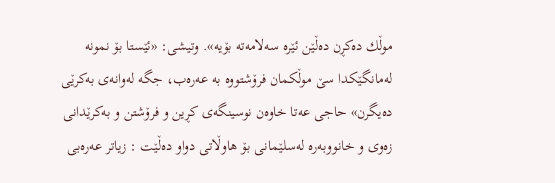موڵك دەكڕن دەڵێن ئێرە سەلامەتە بۆیە». وتیشی: «ئێستا بۆ نمونە لەمانگێكدا سێ موڵكمان فرۆشتووە بە عەرەب، جگە لەوانەی بەكرێی دەیگرن» حاجی عەتا خاوەن نوسینگەی كڕین و فرۆشتن و بەكرێدانی زەوی و خانووبەرە لەسلێمانی بۆ هاوڵاتی دواو دەڵێت : زیاتر عەرەبی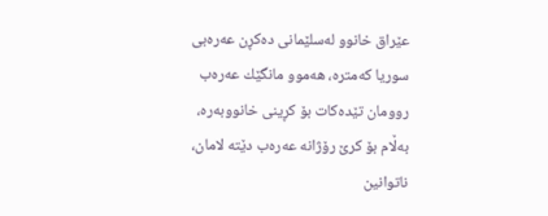عێراق خانوو لەسلێمانی دەكڕن عەرەبی سوریا كەمترە، هەموو مانگێك عەرەب روومان تێدەكات بۆ كڕینی خانووبەرە، بەڵام بۆ كرێ رۆژانە عەرەب دێتە لامان، ناتوانین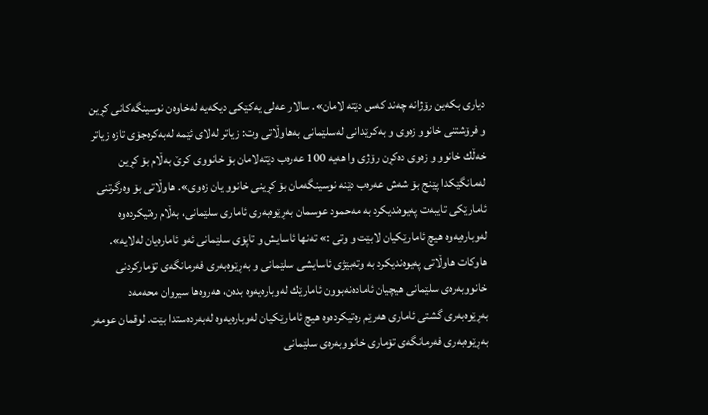دیاری بكەین رۆژانە چەند كەس دێتە لامان». سالار عەلی یەكێكی دیكەیە لەخاوەن نوسینگەكانی كڕین و فرۆشتنی خانوو زەوی و بەكرێدانی لەسلێمانی بەهاوڵاتی وت: زیاتر لەلای ئێمە لەبەكرەجۆی تازە زیاتر خەڵك خانوو و زەوی دەكڕن رۆژی وا هەیە 100 عەرەب دێتەلامان بۆ خانووی كرێ بەڵام بۆ كڕین لەمانگێكدا پێنج بۆ شەش عەرەب دێنە نوسینگەمان بۆ كڕینی خانوو یان زەوی». هاوڵاتی بۆ وەرگرتنی ئامارێكی تایبەت پەیوەندیكرد بە مەحمود عوسمان بەڕێوەبەری ئاماری سلێمانی، بەڵام رەتیكردەوە لەوبارەیەوە هیچ ئامارێكیان لابێت و وتی :» تەنها ئاسایش و تاپۆی سلێمانی ئەو ئامارەیان لەلایە». هاوكات هاوڵاتی پەیوەندیكرد بە وتەبێژی ئاسایشی سلێمانی و بەڕێوەبەری فەرمانگەی تۆماركردنی  خانووبەرەی سلێمانی هیچیان ئامادەنەبوون ئامارێك لەوبارەیەوە بدەن، هەروەها سیروان محەمەد بەڕێوەبەری گشتی ئاماری هەرێم رەتیكردەوە هیچ ئامارێكیان لەوبارەیەوە لەبەردەستدا بێت. لوقمان عومەر بەڕێوەبەری فەرمانگەی تۆماری خانووبەرەی سلێمانی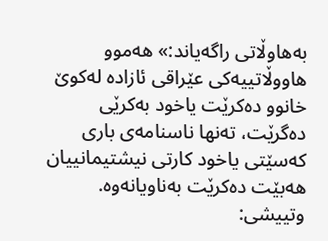بەهاوڵاتی راگەیاند:» هەموو هاووڵاتییەكی عێراقی ئازادە لەكوێ خانوو دەكرێت یاخود بەكرێی دەگرێت، تەنها ناسنامەی باری كەسێتی یاخود كارتی نیشتیمانییان هەبێت دەكرێت بەناویانەوە. وتییشی: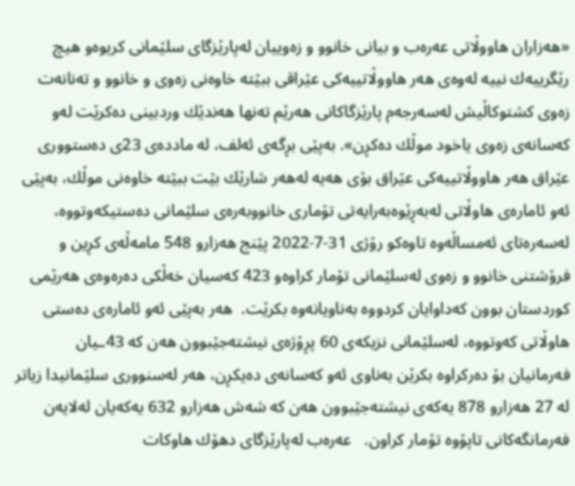«هەزاران هاووڵاتی عەرەب و بیانی خانوو و زەوییان لەپارێزگای سلێمانی كریوەو هیچ رێگرییەك نییە لەوەی هەر هاووڵاتییەكی عێراقی ببێتە خاوەنی زەوی و خانوو و تەنانەت زەوی كشتوكاڵیش لەسەرجەم پارێزگاكانی هەرێم تەنها هەندێك وردبینی دەكرێت لەو كەسانەی زەوی یاخود موڵك دەكڕن». بەپێی بڕگەی ئەلف، لە ماددەی 23ی دەستووری عێراق هەر هاووڵاتییەكی عێراق بۆی هەیە لەهەر شارێك بێت ببێتە خاوەنی موڵك، بەپێی ئەو ئامارەی هاوڵاتی لەبەڕێوەبەرایەتی تۆماری خانووبەرەی سلێمانی دەستیكەوتووە، لەسەرەتای ئەمساڵەوە تاوەكو رۆژی 31-7-2022 پێنج هەزارو 548 مامەڵەی كڕین و فرۆشتنی خانوو و زەوی لەسلێمانی تۆمار كراوەو 423 كەسیان خەڵكی دەرەوەی هەرێمی كوردستان بوون كەداوایان كردووە بەناویانەوە بكرێت.  هەر بەپێی ئەو ئامارەی دەستی هاوڵاتی كەوتووە، لەسلێمانی نزیكەی 60 پڕۆژەی نیشتەجێبوون هەن كە 43ـیان فەرمانیان بۆ دەركراوە بكرێن بەناوی ئەو كەسانەی دەیكڕن، هەر لەسنووری سلێمانیدا زیاتر لە 27 هەزارو 878 یەكەی نیشتەجێبوون هەن كە شەش هەزارو 632 یەكەیان لەلایەن فەرمانگەكانی تاپۆوە تۆمار كراون.   عەرەب لەپارێزگای دهۆك هاوكات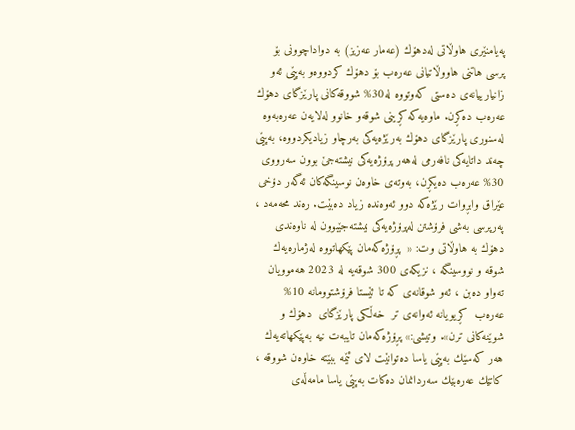پەیامنێری هاوڵاتی لەدهۆك (عەمار عەزیز) بە دواداچوونی بۆ پرسی هاتنی هاووڵاتیانی عەرەب بۆ دهۆك كردووەو بەپێی ئەو زانیارییانەی دەستی كەوتووە لە30% شووقەكانی پارێزگای دهۆك عەرەب دەكڕن. ماوەیەكە كڕینی شوقەو خانوو لەلایەن عەرەبەوە لەسنوری پارێزگای دهۆك بەرێژەیەكی بەرچاو زیادیكردووە، بەپێی چەند داتایەكی نافەرمی لەهەر پرۆژەیەكی نیشتەجێ بوون سەرووی 30% عەرەب دەیكڕن، بەوتەی خاوەن نوسینگەكان ئەگەر دۆخی عێراق وابڕوات رێژەكە دوو ئەوەندە زیاد دەبێت. رەند محەمەد ،  پەرپرسی بەشی فرۆشتن لەپرۆژەیەكی نیشتەجێبوون لە ناوەندی دهۆك بە هاوڵاتی وت: «  پڕۆژەكەمان پێكهاتووە لەژمارەیەك شوقە و نووسینگە ، نزیكەی 300 شوقەیە لە 2023 هەموویان تەواو دەبن ، ئەو شوقانەی كە تا ئێستا فرۆشتوومانە 10% عەرەب  كڕیویانە ئەوانەی تر  خەڵكی پارێزگای  دهۆك و شوێنەكانی ترن». وتیشی:» پڕۆژەكەمان تایبەت نیە بەپێكهاتەیەك هەر كەسێك بەپێی یاسا دەتوانێت لای ئێمە ببێتە خاوەن شووقە ، كاتێك عەرەبێك سەردانمان دەكات بەپێی یاسا مامەڵەی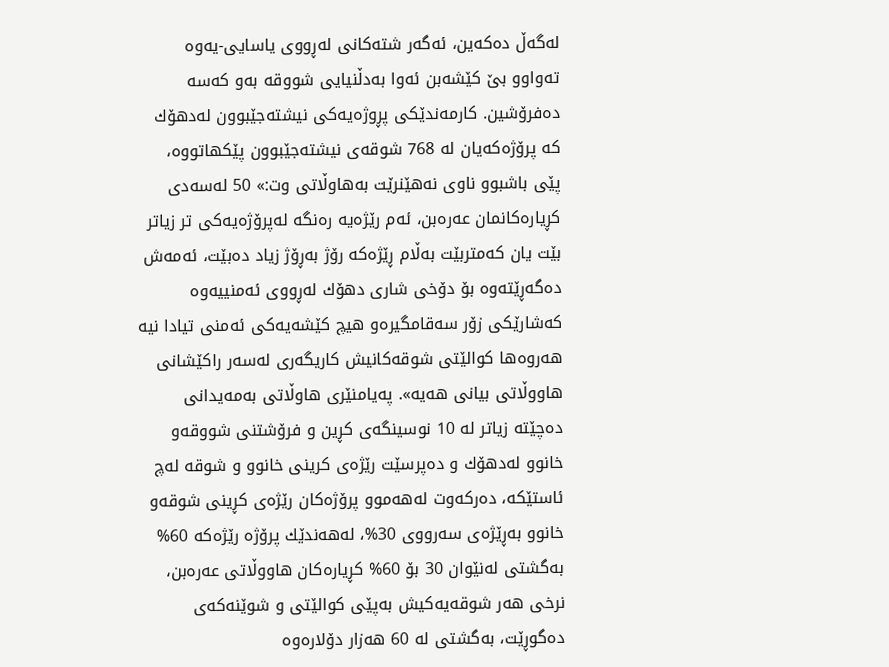لەگەڵ دەكەین، ئەگەر شتەكانی لەڕووی یاسایی-یەوە تەواوو بێ كێشەبن ئەوا بەدڵنیایی شووقە بەو كەسە دەفرۆشین. كارمەندێكی پڕوژەیەكی نیشتەجێبوون لەدهۆك كە پرۆژەكەیان لە 768 شوقەی نیشتەجێبوون پێكهاتووە، پێی باشبوو ناوی نەهێنرێت بەهاوڵاتی وت:» 50 لەسەدی كڕیارەكانمان عەرەبن، ئەم رێژەیە رەنگە لەپرۆژەیەكی تر زیاتر بێت یان كەمتربێت بەڵام ڕێژەكە رۆژ بەڕۆژ زیاد دەبێت، ئەمەش دەگەڕێتەوە بۆ دۆخی شاری دهۆك لەڕووی ئەمنییەوە كەشارێكی زۆر سەقامگیرەو هیچ كێشەیەكی ئەمنی تیادا نیە هەروەها كوالێتی شوقەكانیش كاریگەری لەسەر راكێشانی هاووڵاتی بیانی هەیە». پەیامنێری هاوڵاتی بەمەیدانی دەچێتە زیاتر لە 10 نوسینگەی كڕین و فرۆشتنی شووقەو خانوو لەدهۆك و دەپرسێت رێژەی كرینی خانوو و شوقە لەچ ئاستێكە، دەركەوت لەهەموو پرۆژەكان رێژەی كڕینی شوقەو خانوو بەڕێژەی سەرووی 30%، لەهەندێك پرۆژە رێژەكە 60%  بەگشتی لەنێوان 30 بۆ 60% كڕیارەكان هاووڵاتی عەرەبن، نرخی هەر شوقەیەكیش بەپێی كوالێتی و شوێنەكەی دەگوڕێت، بەگشتی لە 60 هەزار دۆلارەوە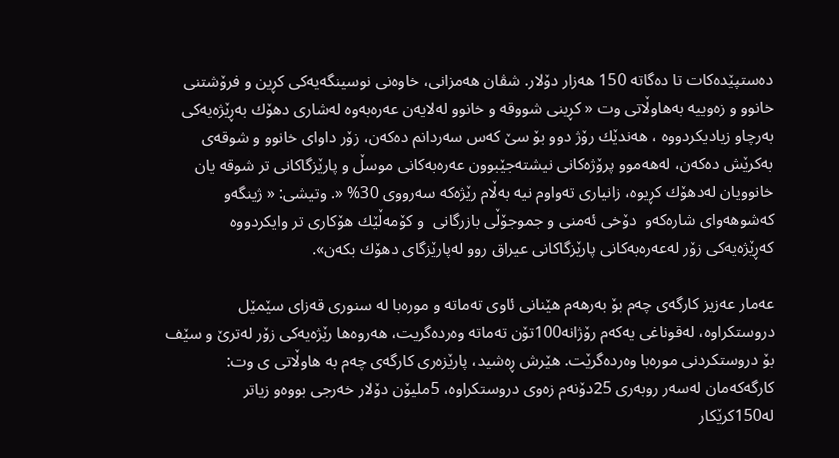دەستپێدەكات تا دەگاتە 150 هەزار دۆلار. شڤان هەمزانی، خاوەنی نوسینگەیەكی كڕین و فرۆشتنی خانوو و زەوییە بەهاوڵاتی وت « كڕینی شووقە و خانوو لەلایەن عەرەبەوە لەشاری دهۆك بەڕێژەیەكی بەرچاو زیادیكردووە ، هەندێك رۆژ دوو بۆ سێ كەس سەردانم دەكەن، زۆر داوای خانوو و شوقەی بەكرێش دەكەن، لەهەموو پرۆژەكانی نیشتەجێبوون عەرەبەكانی موسڵ و پارێزگاكانی تر شوقە یان خانوویان لەدهۆك كڕیوە، زانیاری تەواوم نیە بەڵام رێژەكە سەرووی 30% «. وتیشی: « ژینگەو كەشوهەوای شارەكەو  دۆخی ئەمنی و جموجۆڵی بازرگانی  و كۆمەڵێك هۆكاری تر وایكردووە كەڕێژەیەكی زۆر لەعەرەبەكانی پارێزگاكانی عیراق روو لەپارێزگای دهۆك بكەن».

عه‌مار عه‌زیز كارگه‌ی چه‌م بۆ به‌رهه‌م هێنانی ئاوی ته‌ماته‌ و موره‌با له‌ سنوری قه‌زای سێمێل دروستكراوه‌، له‌قوناغی یه‌كه‌م رۆژانه‌100تۆن ته‌ماته‌ وه‌رده‌گریت، هه‌روه‌ها رێژه‌یه‌كی زۆر له‌ترێ و سێف بۆ دروستكردنی موره‌با وه‌رده‌گرێت. هێرش ڕه‌شید، پارێزه‌ری كارگه‌ی چه‌م به‌ هاوڵاتی ی وت: كارگه‌كه‌مان له‌سه‌ر روبه‌ری 25دۆنه‌م زه‌وی دروستكراوه‌، 5ملیۆن دۆلار خه‌رجی بووه‌و زیاتر له‌150كرێكار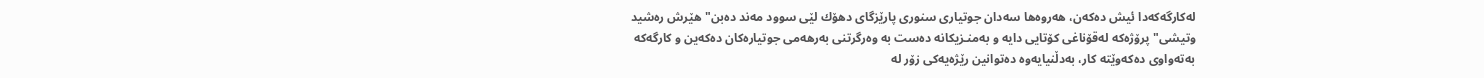له‌كارگه‌كه‌دا ئیش ده‌كه‌ن، هه‌روه‌ها سه‌دان جوتیاری سنوری پارێزگای دهۆك لێی سوود مه‌ند ده‌بن" هێرش ره‌شید وتیشی" پرۆژه‌كه‌ له‌قۆناغی كۆتایی دایه‌ و به‌منـزیكانه‌ ده‌ست به‌ وه‌رگرتنی به‌رهه‌می جوتیاره‌كان ده‌كه‌ین و كارگه‌كه‌ به‌ته‌واوی ده‌كه‌وێته‌ كار، به‌دڵنیایه‌وه‌ ده‌توانین رێژه‌یه‌كی زۆر له‌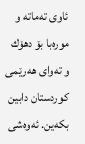ئاوی ته‌ماته‌ و موره‌با بۆ دهۆك و ته‌وای هه‌رێمی كوردستان دابین بكه‌ین. ئه‌وه‌شی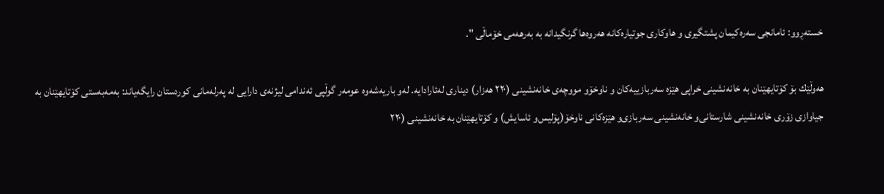خسته‌ڕوو: ئامانجی سه‌ره‌كیمان پشتگیری و هاوكاری جوتیاره‌كانه‌ هه‌روه‌ها گرنگیدانه‌ به‌ به‌رهه‌می خۆماڵی ".

هه‌وڵێك بۆ كۆتایهێنان به‌ خانه‌نشینی‌ خراپی‌ هێزه‌ سه‌ربازییه‌كان ‌و ناوخۆو مووچه‌ی‌ خانه‌نشینی‌ (٢٢٠ هه‌زار) دیناری له‌ئارادایه‌. له‌و باریه‌شه‌وه‌ عومه‌ر گوڵپی‌ ئه‌ندامی‌ لیژنه‌ی‌ دارایی‌ له‌ په‌رله‌مانی‌ كوردستان رایگه‌یاند: به‌مه‌به‌ستی‌ كۆتایهێنان به‌ جیاوازی زۆری خانه‌نشینی شارستانی‌‌و خانه‌نشینی‌ سه‌ربازی‌‌و هێزه‌كانی‌ ناوخۆ(پۆلیس‌و ئاسایش) و كۆتایهێنان به‌ خانه‌نشینی (٢٢٠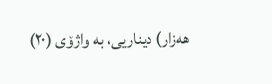هه‌زار) دیناریی، به‌ واژۆی‌ (٢٠)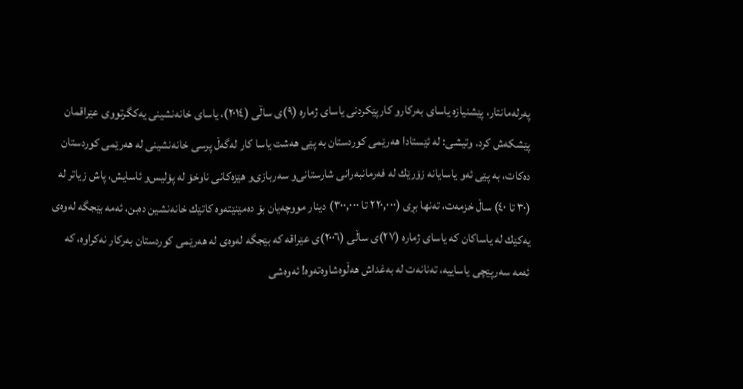په‌رله‌مانتار، پێشنیازه‌ یاسای به‌ركارو كارپێكردنی‌ یاسای‌ ژماره‌ (٩)ی‌ ساڵی‌ (٢٠١٤)، یاسای‌ خانه‌نشینی‌ یه‌كگرتووی‌ عێراقمان پێشكه‌ش كرد. وتیشی: له‌ ئێستادا هه‌رێمی‌ كوردستان به‌ پێی‌ هه‌شت یاسا كار له‌گه‌ڵ پرسی‌ خانه‌نشینی‌ له‌ هه‌رێمی‌ كوردستان ده‌كات، به‌ پێی‌ ئه‌و یاسایانه‌ زۆرێك له‌ فه‌رمانبه‌رانی‌ شارستانی‌‌و سه‌ربازی‌‌و هێزه‌كانی‌ ناوخۆ له‌ پۆلیس‌و ئاسایش، پاش زیاتر له‌ (٣٠ تا ٤٠) ساڵ خزمه‌ت، ته‌نها بڕی‌ (٢٢٠,٠٠٠ تا ٣٠٠,٠٠٠) دینار مووچه‌یان بۆ ده‌مێنێته‌وه‌ كاتێك خانه‌نشین ده‌بن، ئه‌مه‌ بێجگه‌ له‌وه‌ی‌ یه‌كێك له‌ یاساكان كه‌ یاسای ژماره‌ (٢٧)ی‌ ساڵی‌ (٢٠٠٦)ی‌ عێراقه‌ كه‌ بێجگه‌ له‌وه‌ی‌ له‌ هه‌رێمی‌ كوردستان به‌ركار نه‌كراوه‌، كه‌ ئه‌مه‌ سه‌رپێچی‌ یاساییه‌، ته‌نانه‌ت له‌ به‌غداش هه‌ڵوه‌شاوه‌ته‌وه‌! ئه‌وه‌شی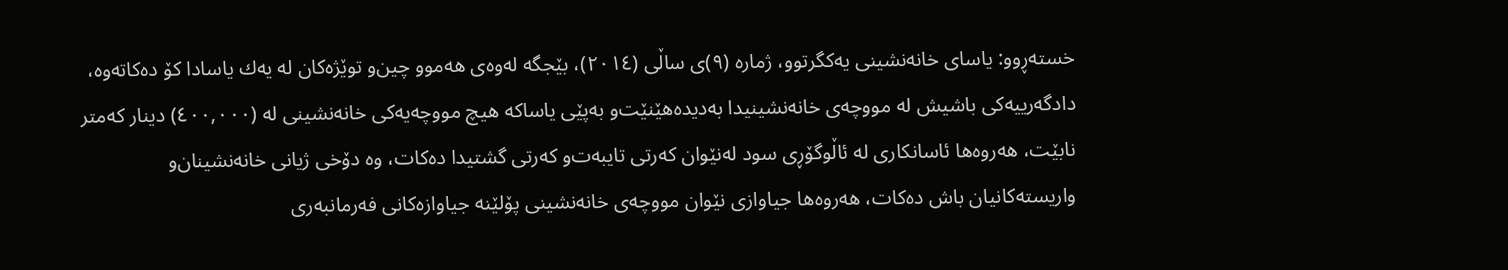خسته‌ڕوو: یاسای‌ خانه‌نشینی‌ یه‌كگرتوو، ژماره‌ (٩)ی‌ ساڵی‌ (٢٠١٤)، بێجگه‌ له‌وه‌ی‌ هه‌موو چین‌و توێژه‌كان له‌ یه‌ك یاسادا كۆ ده‌كاته‌وه‌، دادگه‌رییه‌كی‌ باشیش له‌ مووچه‌ی‌ خانه‌نشینیدا به‌دیده‌هێنێت‌و به‌پێی‌ یاساكه‌ هیچ مووچه‌یه‌كی‌ خانه‌نشینی‌ له‌ (٤٠٠,٠٠٠) دینار كه‌متر نابێت، هه‌روه‌ها ئاسانكاری‌ له‌ ئاڵوگۆڕی‌ سود له‌نێوان كه‌رتی‌ تایبه‌ت‌و كه‌رتی‌ گشتیدا ده‌كات، وه‌ دۆخی‌ ژیانی‌ خانه‌نشینان‌و واریسته‌كانیان باش ده‌كات، هه‌روه‌ها جیاوازی‌ نێوان مووچه‌ی‌ خانه‌نشینی‌ پۆلێنه‌ جیاوازه‌كانی‌ فه‌رمانبه‌ری‌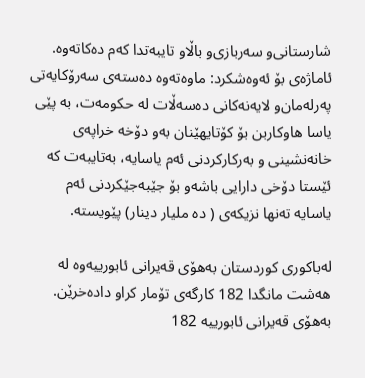شارستانی‌‌و سه‌ربازی‌‌و باڵاو تایبه‌تدا كه‌م ده‌كاته‌وه‌. ئاماژه‌ی بۆ ئه‌وه‌شكرد: ماوه‌ته‌وه‌ ده‌سته‌ی‌ سه‌رۆكایه‌تی‌ په‌رله‌مان‌و لایه‌نه‌كانی‌ ده‌سه‌ڵات له‌ حكومه‌ت، به‌ پێی‌ یاسا هاوكاربن بۆ كۆتایهێنان به‌و دۆخه‌ خراپه‌ی‌ خانه‌نشینی‌ و به‌ركاركردنی ئه‌م یاسایه‌، به‌تایبه‌ت كه‌ ئێستا دۆخی‌ دارایی‌ باشه‌و بۆ جێبه‌جێكردنی‌ ئه‌م یاسایه‌ ته‌نها نزیكه‌ی‌ ( ده‌ ملیار دینار) پێویسته‌.

له‌باكوری كوردستان به‌هۆی قه‌یرانی ئابورییه‌وه‌ له‌ هه‌شت مانگدا 182 كارگه‌ی تۆمار كراو داده‌خرێن. به‌هۆی قه‌یرانی ئابورییه‌ 182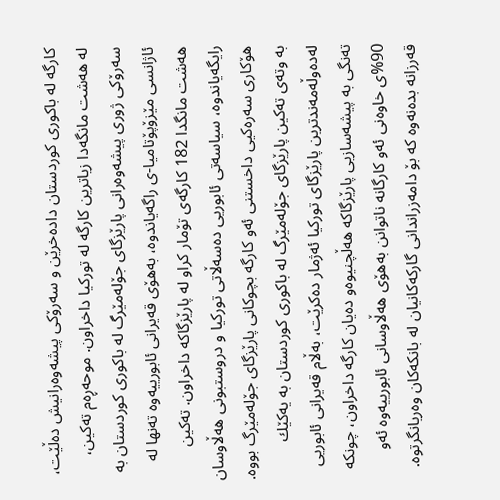كارگه‌ له‌ باكوری كوردستان داده‌خرێن و سه‌رۆكی پیشه‌وه‌رانیش ده‌ڵێت، له‌ هه‌شت مانگه‌دا زیاترین كارگه‌ له‌ توركیا داخراون. موحه‌ڕه‌م ته‌كین، سه‌رۆكی ژوری پیشه‌وه‌رانی پارێزگای جۆله‌مێرگ له‌ باكوری كوردستان به‌ ئاژانسی مێزۆپۆتامیا-ی راگه‌یاندوه‌، به‌هۆی قه‌یرانی ئابورییه‌وه‌ ته‌نها له‌ هه‌شت مانگدا 182 كارگه‌ی تۆمار كراو له‌ پارێزگاكه‌ داخراون. ته‌كین رایگه‌یاندوه‌، سیاسه‌تی ئابوریی ده‌سه‌ڵاتی توركیا و دروستبونی هه‌ڵاوسان هۆكاری سه‌ره‌كیی داخستنی ئه‌و كارگه‌ بچوكانی پارێزگای جۆله‌مێرگ بووه‌. به‌ وته‌ی ته‌كین پارێزگای جۆله‌مێرگ له‌ باكوری كوردستان به‌ یه‌كێك له‌ده‌وڵه‌مه‌ندترین پارێزگای توركیا ئه‌ژمار ده‌كرێت، به‌ڵام قه‌یرانی ئابوریی ته‌نگی به‌ پیشه‌سازیی پارێزگاكه‌ هه‌ڵچنیوه‌و ده‌یان كارگه‌ داخراون، چونكه‌ 90%ی خاوه‌نی ئه‌و كارگانه‌ ناتوانن به‌هۆی هه‌ڵاوسانی ئابورییه‌وه‌ ئه‌و قه‌رزانه‌ بده‌نه‌وه‌ كه‌ بۆ دامه‌زراندانی گاركه‌كانیان له‌ بانكه‌كان وه‌ریانگرتوه‌.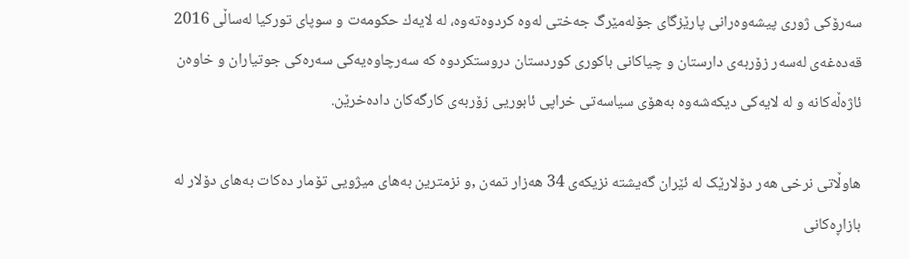سه‌رۆكی ژوری پیشه‌وه‌رانی پارێزگای جۆله‌مێرگ جه‌ختی له‌وه‌ كردوه‌ته‌وه‌، له‌ لایه‌ك حكومه‌ت و سوپای توركیا له‌ساڵی 2016 قه‌ده‌غه‌ی له‌سه‌ر زۆربه‌ی دارستان و چیاكانی باكوری كوردستان دروستكردوه‌ كه‌ سه‌رچاوه‌یه‌كی سه‌ره‌كی جوتیاران و خاوه‌ن ئاژه‌ڵه‌كانه‌ و له‌ لایه‌كی دیكه‌شه‌وه‌ به‌هۆی سیاسه‌تی خراپی ئابوریی زۆربه‌ی كارگه‌كان داده‌خرێن.

هاوڵاتی نرخی هەر دۆلارێک لە ئێران گەیشتە نزیکەی 34 هەزار تمەن ,و نزمترین بەهای میژویی تۆمار دەکات بەهای دۆلار لە بازاڕەکانی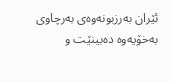ئێران بەرزبونەوەی بەرچاوی بەخۆیەوە دەبینێت و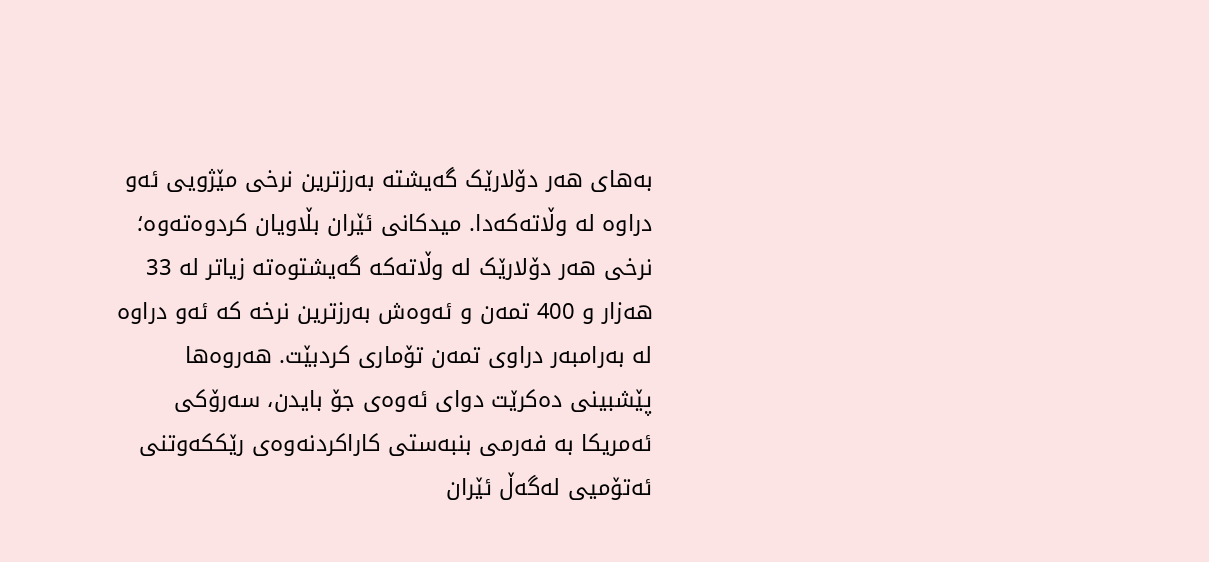بەهای هەر دۆلارێک گەیشتە بەرزترین نرخی مێژویی ئەو دراوە لە وڵاتەکەدا. میدکانی ئێران بڵاویان کردوەتەوە؛ نرخی هەر دۆلارێک لە وڵاتەکە گەیشتوەتە زیاتر لە 33 هەزار و 400 تمەن و ئەوەش بەرزترین نرخە کە ئەو دراوە لە بەرامبەر دراوی تمەن تۆماری کردبێت. هەروەها پێشبینی دەکرێت دوای ئەوەی جۆ بایدن، سەرۆکی ئەمریکا بە فەرمی بنبەستی کاراکردنەوەی رێککەوتنی ئەتۆمیی لەگەڵ ئێران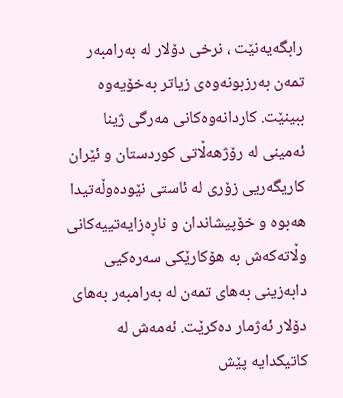رابگەیەنێت ، نرخی دۆلار لە بەرامبەر تمەن بەرزبونەوەی زیاتر بەخۆیەوە ببینێت. کاردانەوەکانی مەرگی ژینا ئەمینی لە رۆژهەڵاتی کوردستان و ئێران کاریگەریی زۆری لە ئاستی نێودەوڵەتیدا هەبوە و خۆپیشاندان و ناڕەزایەتییەکانی وڵاتەکەش بە هۆکارێکی سەرەکیی دابەزینی بەهای تمەن لە بەرامبەر بەهای دۆلار ئەژمار دەکرێت. ئەمەش لە کاتیکدایە پێش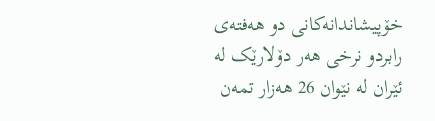خۆپیشاندانەکانی دو هەفتەی رابردو نرخی هەر دۆلارێک لە ئێران لە نێوان 26 هەزار تمەن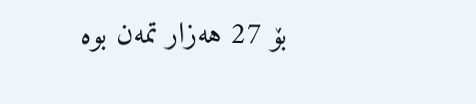بۆ 27 هەزار تمەن بوە